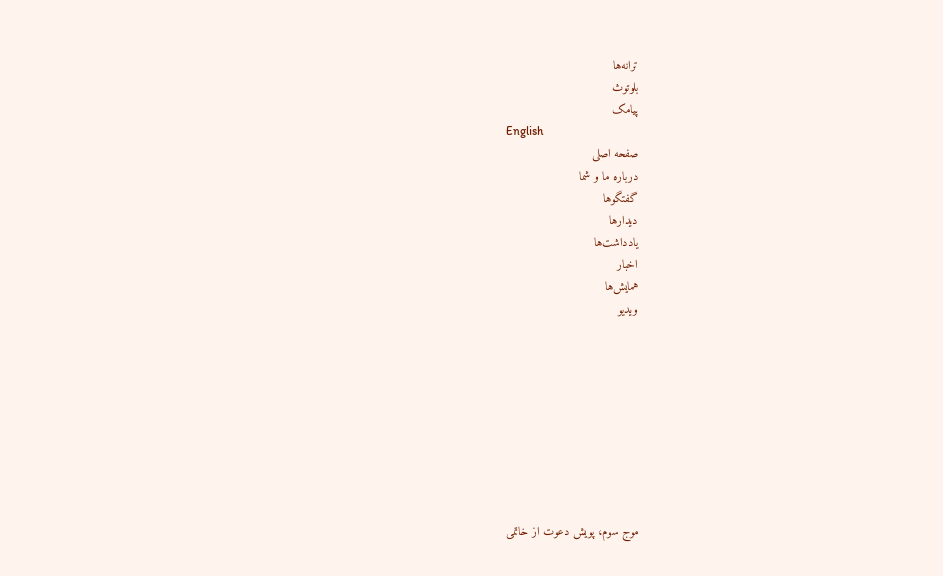ترانه‌ها
بلوتوث
پیامک
English
صفحه اصلی
درباره ما و شما
گفتگوها
دیدار‌ها
یادداشت‌ها
اخبار
همایش‌ها
ویدیو









موج سوم، پویش دعوت از خاتمی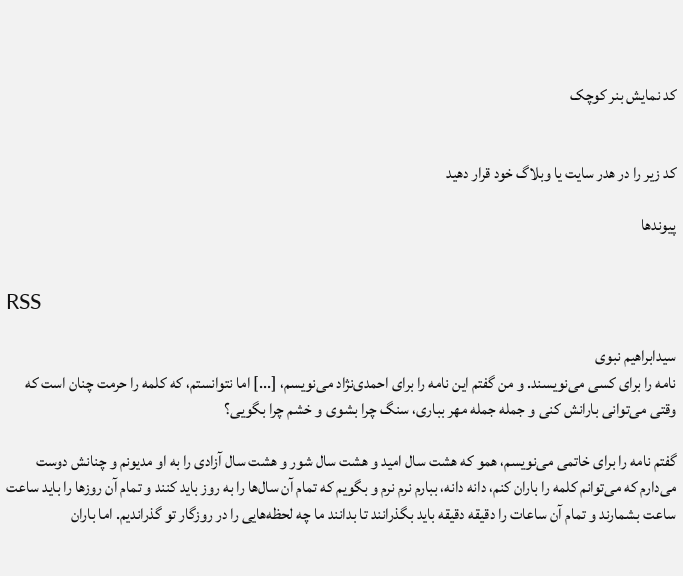کد نمایش بنر کوچک


کد زیر را در هدر سایت یا وبلاگ خود قرار دهید

پیوندها


RSS

سیدابراهیم نبوی
نامه را برای کسی می‌نویسند. و من گفتم این نامه را برای احمدی‌نژاد می‌نویسم، [...] اما نتوانستم، که کلمه را حرمت چنان است که وقتی می‌توانی بارانش کنی و جمله جمله مهر بباری، سنگ چرا بشوی و خشم چرا بگویی؟

گفتم نامه را برای خاتمی می‌نویسم، همو که هشت سال امید و هشت سال شور و هشت سال آزادی را به او مدیونم و چنانش دوست می‌دارم که می‌توانم کلمه را باران کنم، دانه دانه، ببارم نرم نرم و بگویم که تمام آن سال‌ها را به روز باید کنند و تمام آن روزها را باید ساعت ساعت بشمارند و تمام آن ساعات را دقیقه دقیقه باید بگذرانند تا بدانند ما چه لحظه‌هایی را در روزگار تو گذراندیم. اما باران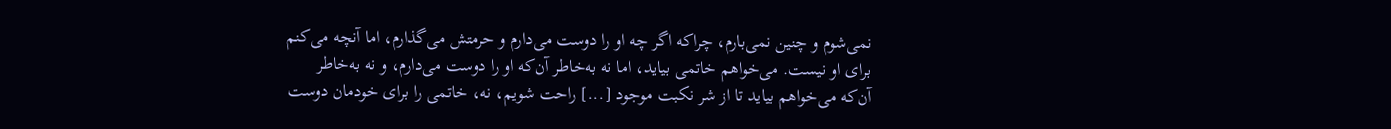نمی‌شوم و چنین نمی‌بارم، چراکه اگر چه او را دوست می‌دارم و حرمتش می‌گذارم، اما آنچه می‌کنم برای او نیست. می‌خواهم خاتمی بیاید، اما نه به‌خاطر آن‌که او را دوست می‌دارم، و نه به‌خاطر آن‌که می‌خواهم بیاید تا از شر نکبت موجود [...] راحت شویم، نه، خاتمی را برای خودمان دوست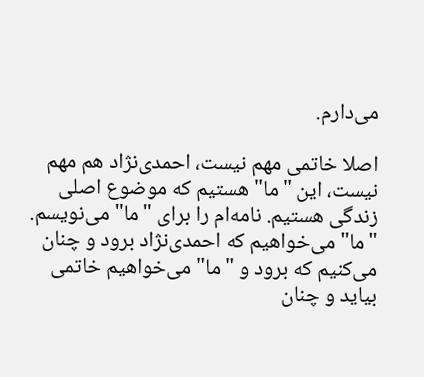می‌دارم.

اصلا خاتمی مهم نیست، احمدی‌نژاد هم مهم نیست، این "ما" هستیم که موضوع اصلی زندگی هستیم. نامه‌ام را برای "ما" می‌نویسم. "ما" می‌خواهیم که احمدی‌نژاد برود و چنان می‌کنیم که برود و "ما" می‌خواهیم خاتمی بیاید و چنان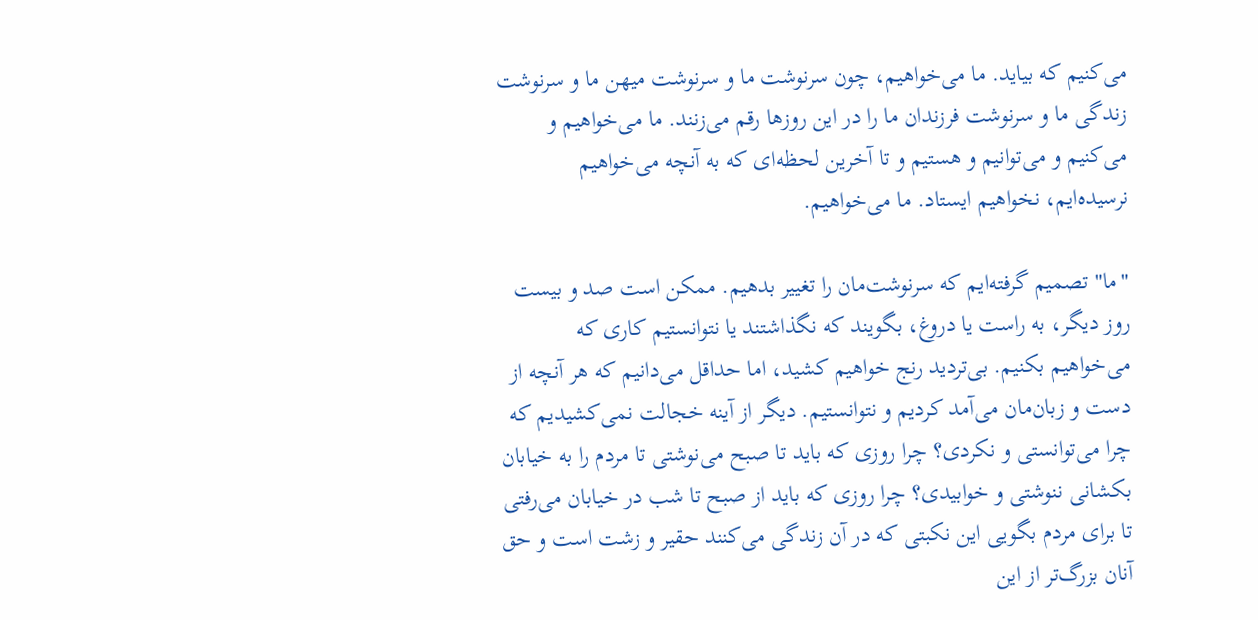می‌کنیم که بیاید. ما می‌خواهیم، چون سرنوشت ما و سرنوشت میهن ما و سرنوشت زندگی ما و سرنوشت فرزندان ما را در این روزها رقم می‌زنند. ما می‌خواهیم و می‌کنیم و می‌توانیم و هستیم و تا آخرین لحظه‌ای که به آنچه می‌خواهیم نرسیده‌ایم، نخواهیم ایستاد. ما می‌خواهیم.

"ما" تصمیم گرفته‌ایم که سرنوشت‌مان را تغییر بدهیم. ممکن است صد و بیست روز دیگر، به راست یا دروغ، بگویند که نگذاشتند یا نتوانستیم کاری که می‌خواهیم بکنیم. بی‌تردید رنج خواهیم کشید، اما حداقل می‌دانیم که هر آنچه از دست و زبان‌مان می‌آمد کردیم و نتوانستیم. دیگر از آینه خجالت نمی‌کشیدیم که چرا می‌توانستی و نکردی؟ چرا روزی که باید تا صبح می‌نوشتی تا مردم را به خیابان بکشانی ننوشتی و خوابیدی؟ چرا روزی که باید از صبح تا شب در خیابان می‌رفتی تا برای مردم بگویی این نکبتی که در آن زندگی می‌کنند حقیر و زشت است و حق آنان بزرگ‌تر از این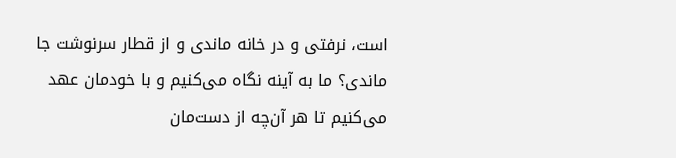است، نرفتی و در خانه ماندی و از قطار سرنوشت جا ماندی؟ ما به آینه نگاه می‌کنیم و با خودمان عهد می‌کنیم تا هر آن‌چه از دست‌مان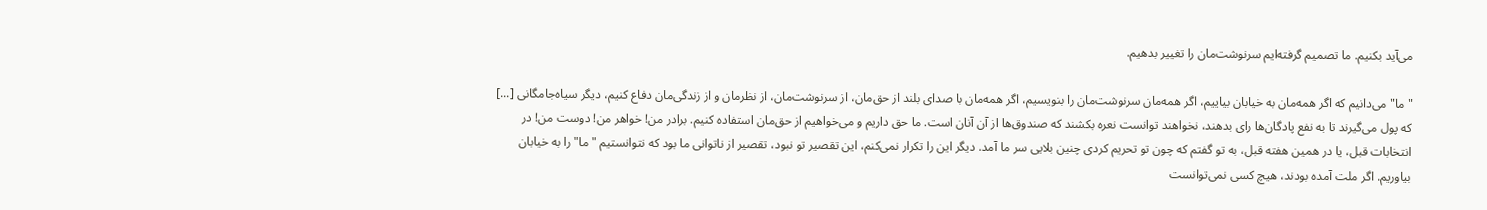می‌آید بکنیم. ما تصمیم گرفته‌ایم سرنوشت‌مان را تغییر بدهیم.

"ما" می‌دانیم که اگر همه‌مان به خیابان بیاییم، اگر همه‌مان سرنوشت‌مان را بنویسیم، اگر همه‌مان با صدای بلند از حق‌مان، از سرنوشت‌مان، از نظرمان و از زندگی‌مان دفاع کنیم، دیگر سیاه‌جامگانی [...] که پول می‌گیرند تا به نفع پادگان‌ها رای بدهند، نخواهند توانست نعره بکشند که صندوق‌ها از آن آنان است. ما حق داریم و می‌خواهیم از حق‌مان استفاده کنیم. برادر من! خواهر من! دوست من! در انتخابات قبل، یا در همین هفته قبل، به تو گفتم که چون تو تحریم کردی چنین بلایی سر ما آمد. دیگر این را تکرار نمی‌کنم، این تقصیر تو نبود، تقصیر از ناتوانی ما بود که نتوانستیم "ما" را به خیابان بیاوریم. اگر ملت آمده بودند، هیچ کسی نمی‌توانست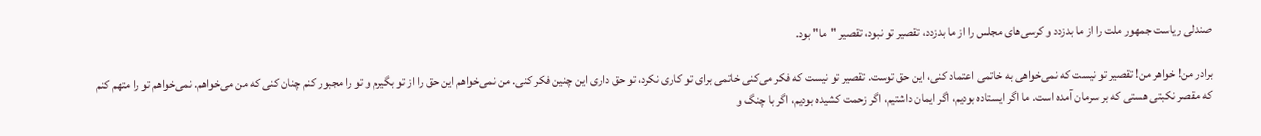صندلی ریاست جمهور ملت را از ما بدزدد و کرسی‌های مجلس را از ما بدزدد، تقصیر تو نبود، تقصیر "ما" بود.

برادر من! خواهر من! تقصیر تو نیست که نمی‌خواهی به خاتمی اعتماد کنی، این حق توست. تقصیر تو نیست که فکر می‌کنی خاتمی برای تو کاری نکرد، تو حق داری این چنین فکر کنی. من نمی‌خواهم این حق را از تو بگیرم و تو را مجبور کنم چنان کنی که من می‌خواهم. نمی‌خواهم تو را متهم کنم که مقصر نکبتی هستی که بر سرمان آمده است. ما اگر ایستاده بودیم، اگر ایمان داشتیم، اگر زحمت کشیده بودیم، اگر با چنگ و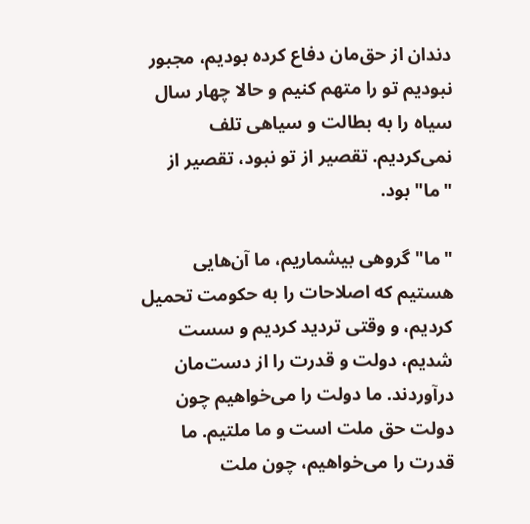دندان از حق‌مان دفاع کرده بودیم، مجبور نبودیم تو را متهم کنیم و حالا چهار سال سیاه را به بطالت و سیاهی تلف نمی‌کردیم. تقصیر از تو نبود، تقصیر از "ما" بود.

"ما" گروهی بیشماریم، ما آن‌هایی هستیم که اصلاحات را به حکومت تحمیل کردیم، و وقتی تردید کردیم و سست شدیم، دولت و قدرت را از دست‌مان درآوردند. ما دولت را می‌خواهیم چون دولت حق ملت است و ما ملتیم. ما قدرت را می‌خواهیم، چون ملت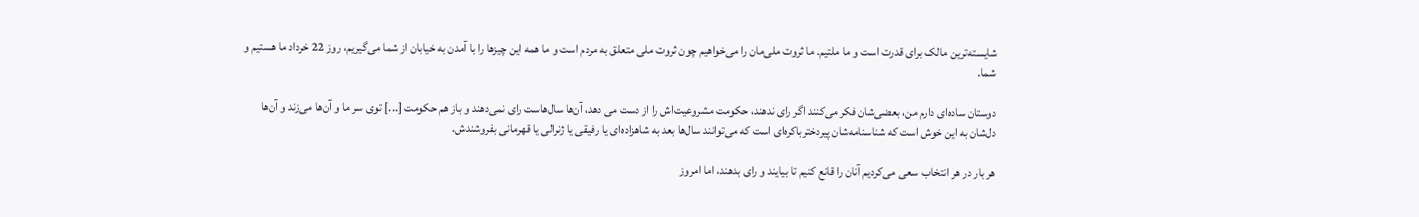شایسته‌ترین مالک برای قدرت است و ما ملتیم. ما ثروت ملی‌مان را می‌خواهیم چون ثروت ملی متعلق به مردم است و ما همه این چیزها را با آمدن به خیابان از شما می‌گیریم، روز 22 خرداد ما هستیم و شما.

دوستان ساده‌ای دارم من، بعضی‌شان فکر می‌کنند اگر رای ندهند، حکومت مشروعیت‌اش را از دست می دهد، آن‌ها سال‌هاست رای نمی‌دهند و باز هم حکومت [...] توی سر ما و آن‌ها می‌زند و آن‌ها دل‌شان به این خوش است که شناسنامه‌شان پیردخترباکره‌ای است که می‌توانند سال‌ها بعد به شاهزاده‌ای یا رفیقی یا ژنرالی یا قهرمانی بفروشندش.

هر بار در هر انتخاب سعی می‌کردیم آنان را قانع کنیم تا بیایند و رای بدهند، اما امروز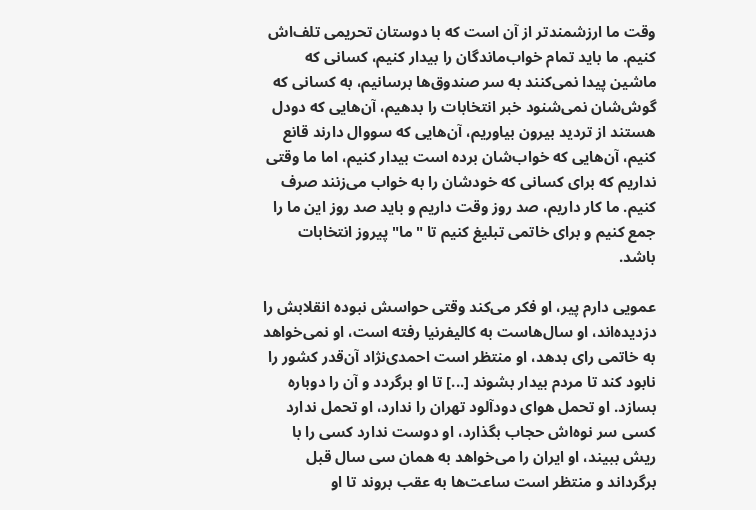وقت ما ارزشمندتر از آن است که با دوستان تحریمی تلف‌اش کنیم. ما باید تمام خواب‌ماندگان را بیدار کنیم، کسانی که ماشین پیدا نمی‌کنند به سر صندوق‌ها برسانیم، به کسانی که گوش‌شان نمی‌شنود خبر انتخابات را بدهیم، آن‌هایی که دودل هستند از تردید بیرون بیاوریم، آن‌هایی که سووال دارند قانع کنیم، آن‌هایی که خواب‌شان برده است بیدار کنیم، اما ما وقتی نداریم که برای کسانی که خودشان را به خواب می‌زنند صرف کنیم. ما کار داریم، صد روز وقت داریم و باید صد روز این ما را جمع کنیم و برای خاتمی تبلیغ کنیم تا "ما" پیروز انتخابات باشد.

عمویی دارم پیر، او فکر می‌کند وقتی حواسش نبوده انقلابش را دزدیده‌اند، او سال‌هاست به کالیفرنیا رفته است، او نمی‌خواهد به خاتمی رای بدهد، او منتظر است احمدی‌نژاد آن‌قدر کشور را نابود کند تا مردم بیدار بشوند [...] تا او برگردد و آن را دوباره بسازد. او تحمل هوای دودآلود تهران را ندارد، او تحمل ندارد کسی سر نوه‌اش حجاب بگذارد، او دوست ندارد کسی را با ریش ببیند، او ایران را می‌خواهد به همان سی سال قبل برگرداند و منتظر است ساعت‌ها به عقب بروند تا او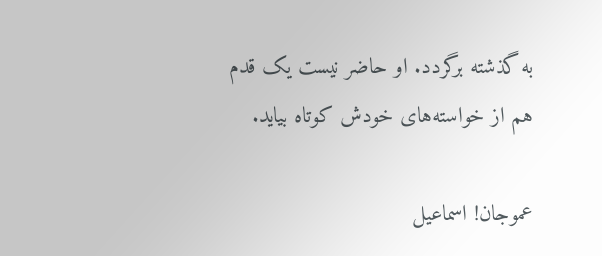به گذشته برگردد. او حاضر نیست یک قدم هم از خواسته‌های خودش کوتاه بیاید.

عموجان! اسماعیل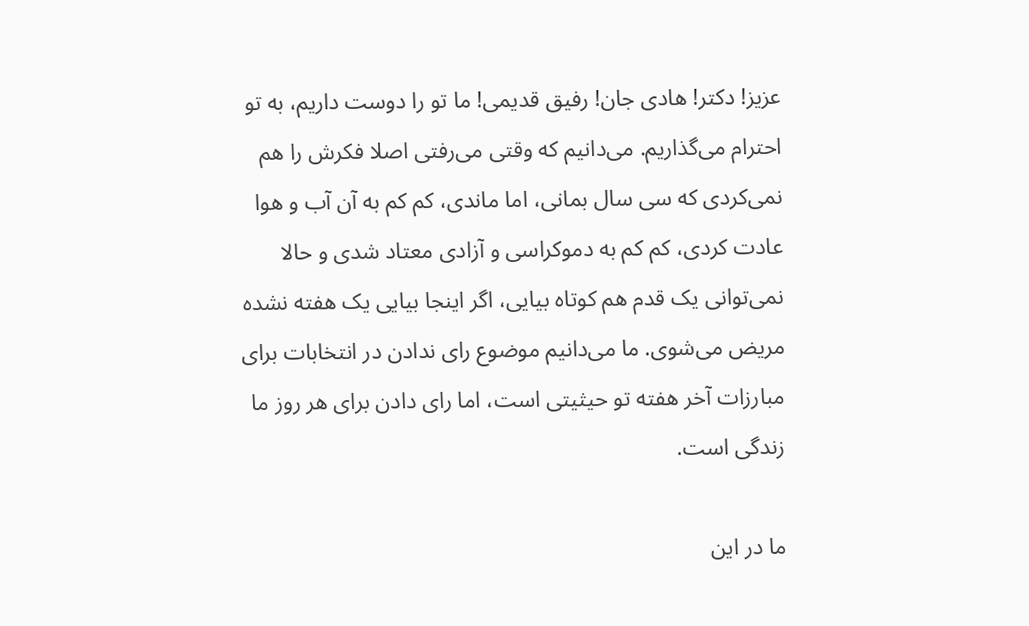عزیز! دکتر! هادی جان! رفیق قدیمی! ما تو را دوست داریم، به تو احترام می‌گذاریم. می‌دانیم که وقتی می‌رفتی اصلا فکرش را هم نمی‌کردی که سی سال بمانی، اما ماندی، کم کم به آن آب و هوا عادت کردی، کم کم به دموکراسی و آزادی معتاد شدی و حالا نمی‌توانی یک قدم هم کوتاه بیایی، اگر اینجا بیایی یک هفته نشده مریض می‌شوی. ما می‌دانیم موضوع رای ندادن در انتخابات برای مبارزات آخر هفته تو حیثیتی است، اما رای دادن برای هر روز ما زندگی است.

ما در این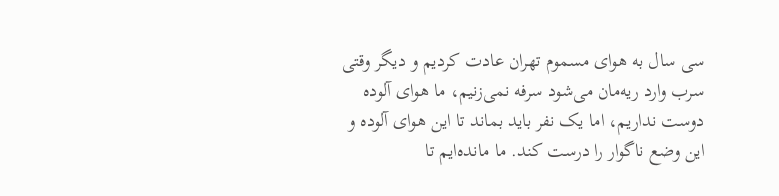سی سال به هوای مسموم تهران عادت کردیم و دیگر وقتی سرب وارد ریه‌مان می‌شود سرفه نمی‌زنیم، ما هوای آلوده دوست نداریم، اما یک نفر باید بماند تا این هوای آلوده و این وضع ناگوار را درست کند. ما مانده‌ایم تا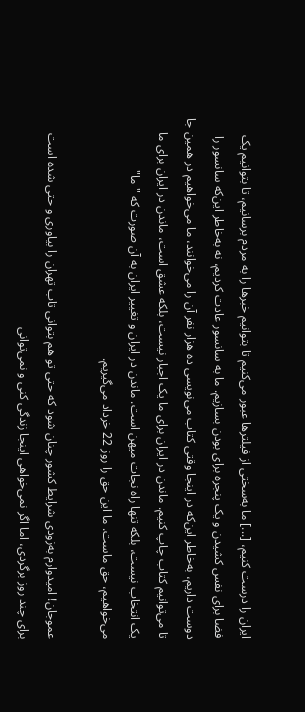ایران را درست کنیم، [...] ما به‌سختی از فیلترها عبور می‌کنیم تا بتوانیم خبرها را به مردم برسانیم، تا بتوانیم یک فضا برای نفس کشیدن و یک پنجره برای بودن بسازیم. ما به سانسور عادت کردیم، نه به‌خاطر این‌که سانسور را دوست داریم، به‌خاطر این‌که در اینجا وقتی کتاب می‌نویسی ده هزار نفر آن را می‌خوانند، ما می‌خواهیم در همین جا تا می‌توانیم کتاب چاپ کنیم. ماندن در ایران برای ما یک اجبار نیست، بلکه عشق است، ماندن در ایران برای ما یک انتخاب نیست، بلکه تنها راه نجات میهن است. ماندن در ایران و تغییر ایران به آن صورت که "ما" می‌خواهیم، حق ماست. ما این حق را روز 22 خرداد می‌گیریم.

عموجان! امیدوارم به‌زودی شرایط کشور چنان شود که حتی تو هم بتوانی تاب تهران را بیاوری و حتی شده است برای چند روز برگردی، اما اگر نمی‌خواهی اینجا زندگی کنی و نمی‌توانی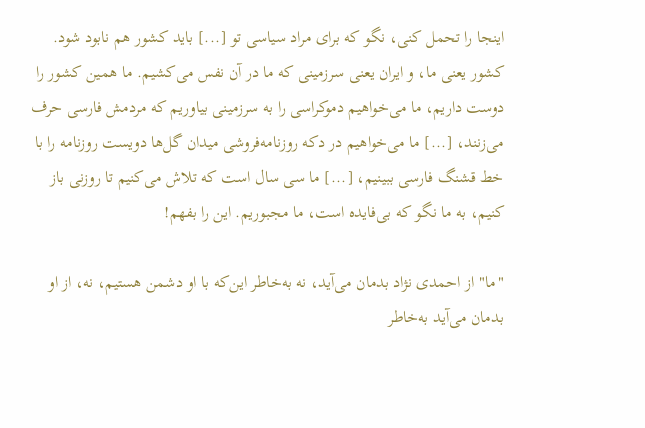اینجا را تحمل کنی، نگو که برای مراد سیاسی تو [...] باید کشور هم نابود شود. کشور یعنی ما، و ایران یعنی سرزمینی که ما در آن نفس می‌کشیم. ما همین کشور را دوست داریم، ما می‌خواهیم دموکراسی را به سرزمینی بیاوریم که مردمش فارسی حرف می‌زنند، [...] ما می‌خواهیم در دکه روزنامه‌فروشی میدان گل‌ها دویست روزنامه را با خط قشنگ فارسی ببینیم، [...] ما سی سال است که تلاش می‌کنیم تا روزنی باز کنیم، به ما نگو که بی‌فایده است، ما مجبوریم. این را بفهم!

"ما" از احمدی نژاد بدمان می‌آید، نه به‌خاطر این‌که با او دشمن هستیم، نه، از او بدمان می‌آید به‌خاطر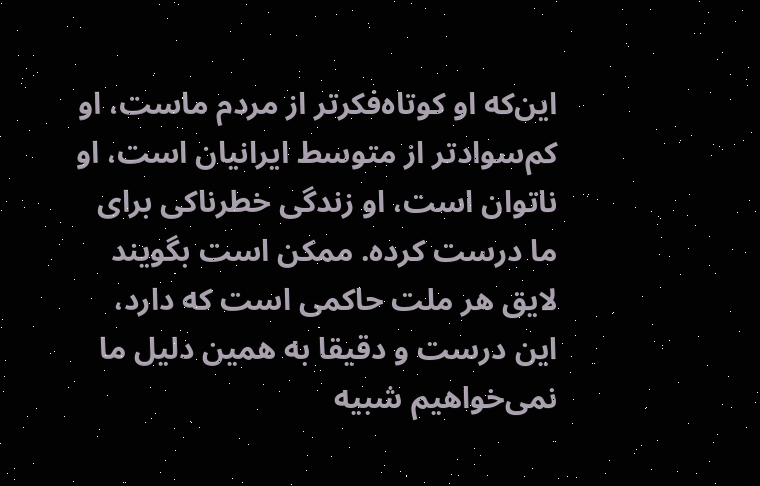این‌که او کوتاه‌فکرتر از مردم ماست، او کم‌سوادتر از متوسط ایرانیان است، او ناتوان است، او زندگی خطرناکی برای ما درست کرده. ممکن است بگویند لایق هر ملت حاکمی است که دارد، این درست و دقیقا به همین دلیل ما نمی‌خواهیم شبیه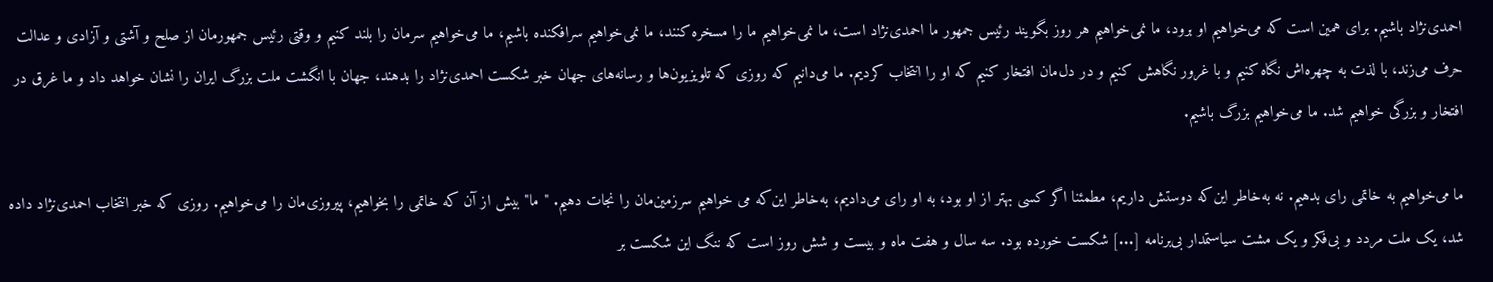احمدی‌نژاد باشیم. برای همین است که می‌خواهیم او برود، ما نمی‌خواهیم هر روز بگویند رئیس جمهور ما احمدی‌نژاد است، ما نمی‌خواهیم ما را مسخره کنند، ما نمی‌خواهیم سرافکنده باشیم، ما می‌خواهیم سرمان را بلند کنیم و وقتی رئیس جمهورمان از صلح و آشتی و آزادی و عدالت حرف می‌زند، با لذت به چهره‌اش نگاه کنیم و با غرور نگاهش کنیم و در دل‌مان افتخار کنیم که او را انتخاب کردیم. ما می‌دانیم که روزی که تلویزیون‌ها و رسانه‌های جهان خبر شکست احمدی‌نژاد را بدهند، جهان با انگشت ملت بزرگ ایران را نشان خواهد داد و ما غرق در افتخار و بزرگی خواهیم شد. ما می‌خواهیم بزرگ باشیم.

ما می‌خواهیم به خاتمی رای بدهیم. نه به‌خاطر این‌که دوستش داریم، مطمئنا اگر کسی بهتر از او بود، به او رای می‌دادیم، به‌خاطر این‌که می خواهیم سرزمین‌مان را نجات دهیم. "ما" بیش از آن که خاتمی را بخواهیم، پیروزی‌مان را می‌خواهیم. روزی که خبر انتخاب احمدی‌نژاد داده شد، یک ملت مردد و بی‌فکر و یک مشت سیاستمدار بی‌برنامه [...] شکست خورده بود. سه سال و هفت ماه و بیست و شش روز است که ننگ این شکست بر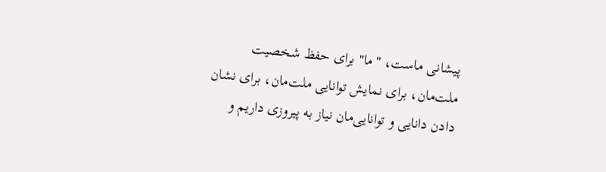پیشانی ماست، "ما" برای حفظ شخصیت ملت‌مان، برای نمایش توانایی ملت‌مان، برای نشان دادن دانایی و توانایی‌مان نیاز به پیروزی داریم و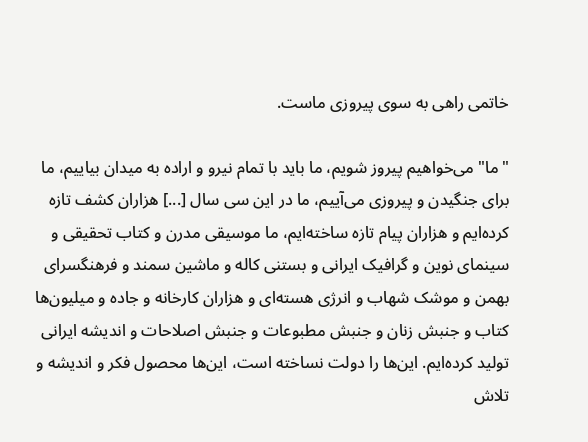خاتمی راهی به سوی پیروزی ماست.

"ما" می‌خواهیم پیروز شویم، ما باید با تمام نیرو و اراده به میدان بیاییم، ما برای جنگیدن و پیروزی می‌آییم، ما در این سی سال [...] هزاران کشف تازه کرده‌ایم و هزاران پیام تازه ساخته‌ایم، ما موسیقی مدرن و کتاب تحقیقی و سینمای نوین و گرافیک ایرانی و بستنی کاله و ماشین سمند و فرهنگسرای بهمن و موشک شهاب و انرژی هسته‌ای و هزاران کارخانه و جاده و میلیون‌ها کتاب و جنبش زنان و جنبش مطبوعات و جنبش اصلاحات و اندیشه ایرانی تولید کرده‌ایم. این‌ها را دولت نساخته است، این‌ها محصول فکر و اندیشه و تلاش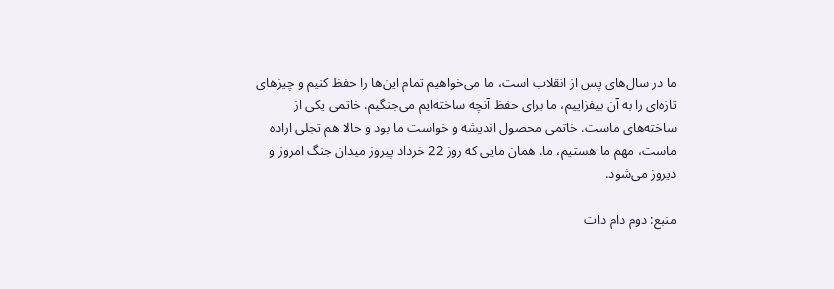ما در سال‌های پس از انقلاب است، ما می‌خواهیم تمام این‌ها را حفظ کنیم و چیزهای تازه‌ای را به آن بیفزاییم، ما برای حفظ آنچه ساخته‌ایم می‌جنگیم. خاتمی یکی از ساخته‌های ماست. خاتمی محصول اندیشه و خواست ما بود و حالا هم تجلی اراده ماست، مهم ما هستیم، ما. همان مایی که روز 22 خرداد پیروز میدان جنگ امروز و دیروز می‌شود.

منبع: دوم دام دات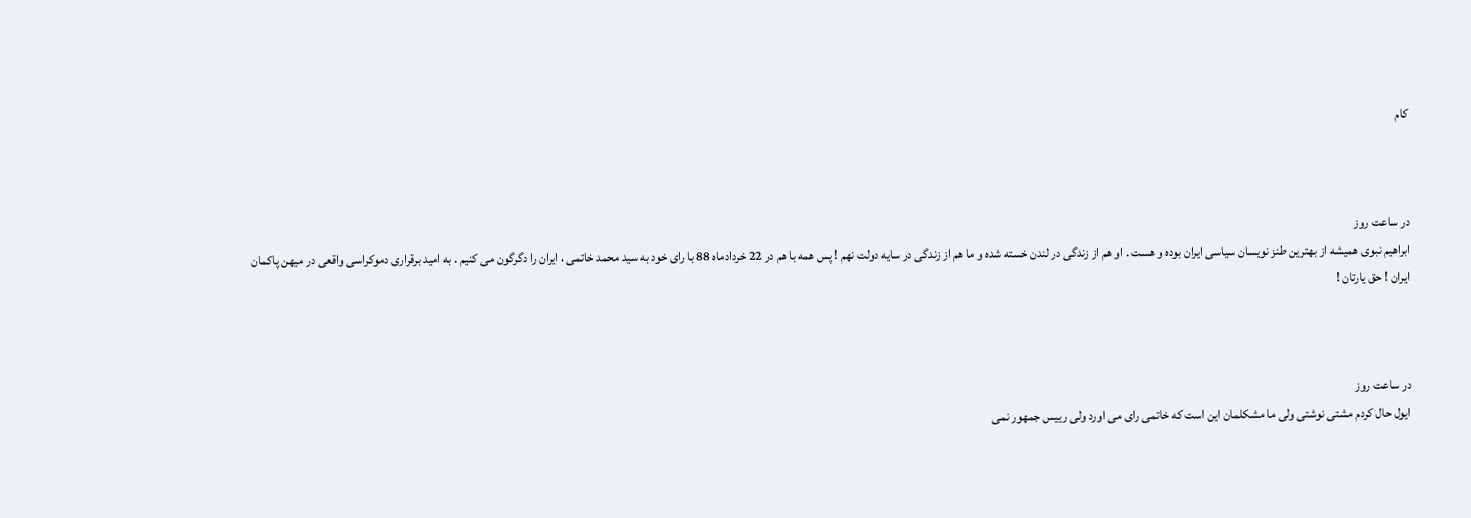کام



در ساعت روز
ابراهیم نبوی همیشه از بهترین طنز نویسان سیاسی ایران بوده و هست . او هم از زندگی در لندن خسته شده و ما هم از زندگی در سایه دولت نهم ! پس همه با هم در 22 خردادماه 88 با رای خود به سید محمد خاتمی ، ایران را دگرگون می کنیم . به امید برقراری دموکراسی واقعی در میهن پاکمان ایران ! حق یارتان !



در ساعت روز
ایول حال کردم مشتی نوشتی ولی ما مشکلمان این است که خاتمی رای می اورد ولی رییس جمهور نمی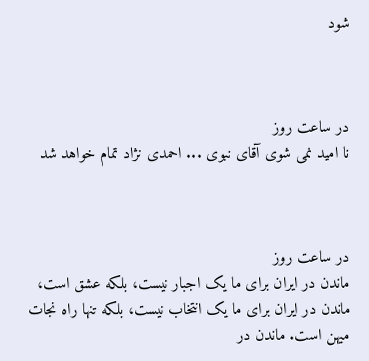شود



در ساعت روز
نا امید نمی شوی آقای نبوی ... احمدی نژاد تمام خواهد شد



در ساعت روز
ماندن در ایران برای ما یک اجبار نیست، بلکه عشق است، ماندن در ایران برای ما یک انتخاب نیست، بلکه تنها راه نجات میهن است. ماندن در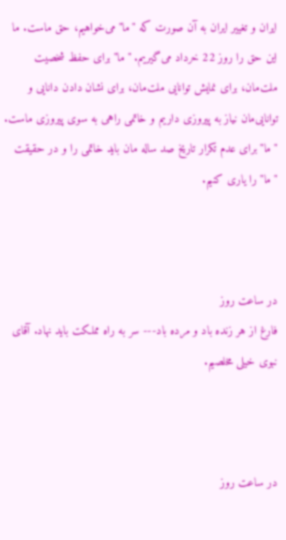ایران و تغییر ایران به آن صورت که "ما" می‌خواهیم، حق ماست. ما این حق را روز 22 خرداد می‌گیریم. "ما" برای حفظ شخصیت ملت‌مان، برای نمایش توانایی ملت‌مان، برای نشان دادن دانایی و توانایی‌مان نیاز به پیروزی داریم و خاتمی راهی به سوی پیروزی ماست. "ما" برای عدم تکرار تاریخ صد ساله مان باید خاتمی را و در حقیقت "ما" را یاری کنیم.



در ساعت روز
فارغ از هر زنده باد و مرده باد--- سر به راه مملکت باید نهاد. آقای نبوی خیلی مخلصیم.



در ساعت روز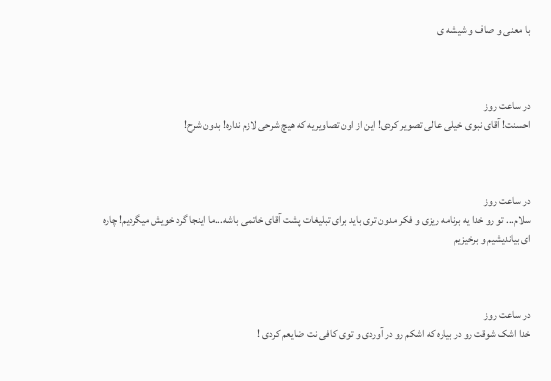با معنی و صاف و شیشه ی



در ساعت روز
احسنت! آقای نبوی خیلی عالی تصویر کردی! این از اون تصاویریه که هیچ شرحی لازم نداره! بدون شرح!



در ساعت روز
سلام... تو رو خدا یه برنامه ریزی و فکر مدون تری باید برای تبلیغات پشت آقای خاتمی باشه...ما اینجا گرد خویش میگردیم! چاره ای بیاندیشیم و برخیزیم



در ساعت روز
خدا اشک شوقت رو در بیاره که اشکم رو در آوردی و توی کافی نت ضایعم کردی !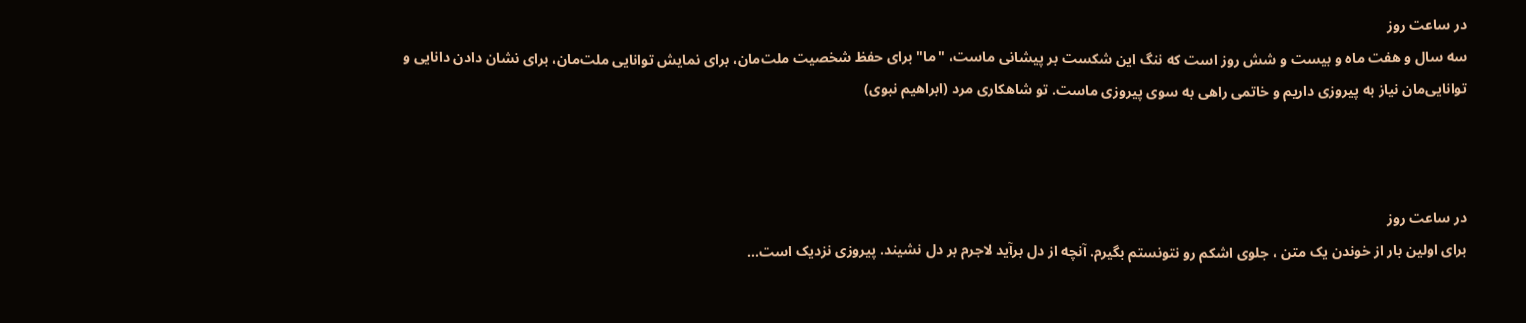در ساعت روز
سه سال و هفت ماه و بیست و شش روز است که ننگ این شکست بر پیشانی ماست، "ما" برای حفظ شخصیت ملت‌مان، برای نمایش توانایی ملت‌مان، برای نشان دادن دانایی و توانایی‌مان نیاز به پیروزی داریم و خاتمی راهی به سوی پیروزی ماست. تو شاهکاری مرد (ابراهیم نبوی)



در ساعت روز
برای اولین بار از خوندن یک متن ، جلوی اشکم رو نتونستم بگیرم. آنچه از دل برآید لاجرم بر دل نشیند. پیروزی نزدیک است...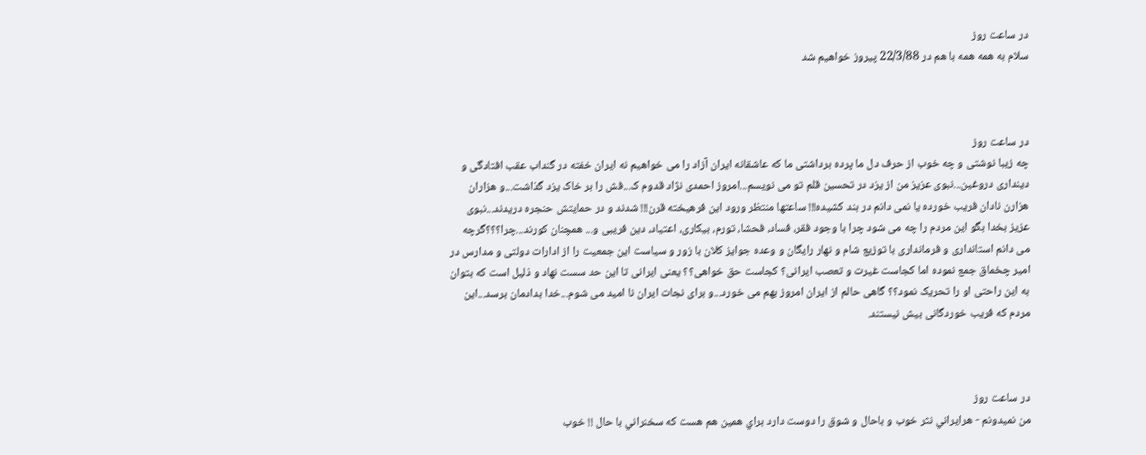در ساعت روز
سلام به همه همه با هم در 22/3/88 پیروز خواهیم شد



در ساعت روز
چه زیبا نوشتی و چه خوب از حرف دل ما پرده برداشتی ما که عاشقانه ایران آزاد را می خواهیم نه ایران خفته در گنداب عقب افتادگی و دینداری دروغین...نبوی عزیز من از یزد در تحسین قلم تو می نویسم...امروز احمدی نژاد قدوم ک...فش را بر خاک یزد گذاشت...و هزاران هزارن نادان فریب خورده یا نمی دانم در بند کشیده!!! ساعتها منتظر ورود این فرهیخته قرن!!! شدند و در حمایتش حنجره دریدند...نبوی عزیز بخدا بگو این مردم را چه می شود چرا با وجود فقر، فساد، فحشا، تورم، بیکاری، اعتیاد، دین فریبی و... همچنان کورند...چرا؟؟؟گرچه می دانم استانداری و فرمانداری با توزیع شام و نهار رایگان و وعده جوایز کلان با زور و سیاست این جمعیت را از ادارات دولتی و مدارس در امیر چخماق جمع نموده اما کجاست غیرت و تعصب ایرانی؟ کجاست حق خواهی؟؟ یعنی ایرانی تا این حد سست نهاد و ذلیل است که بتوان به این راحتی او را تحریک نمود؟؟ گاهی حالم از ایران امروز بهم می خورد...و برای نجات ایران نا امید می شوم...خدا بدادمان برسد...این مردم که فریب خوردگانی بیش نیستند.



در ساعت روز
من نميدونم - هرايراني نثر خوب و باحال و شوق را دوست دارد براي همين هم هست كه سخنراني با حال !! خوب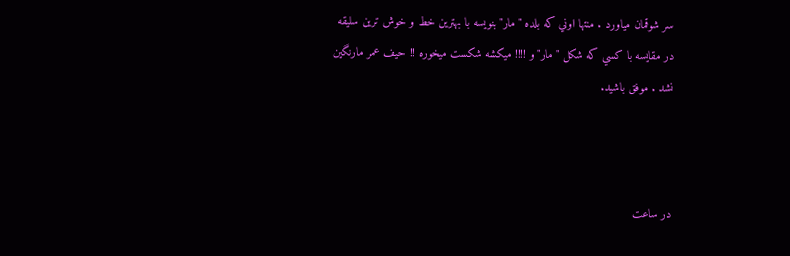سر شوقمان مياورد . منتها اوني كه بلده "مار" بنويسه با بهترين خط و خوش ترين سليقه در مقايسه با كسي كه شكل "مار"و !!!! ميكشه شكست ميخوره !! حيف عمر مارنگين نشد . موفق باشيد.



در ساعت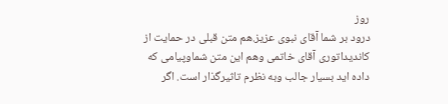روز
درود بر شما آقای نبوی عزیز.هم متن قبلی در حمایت از کاندیداتوری آقای خاتمی وهم این متن شماوپیامی که داده اید بسیار جالب وبه نظرم تاثیرگذار است. اگر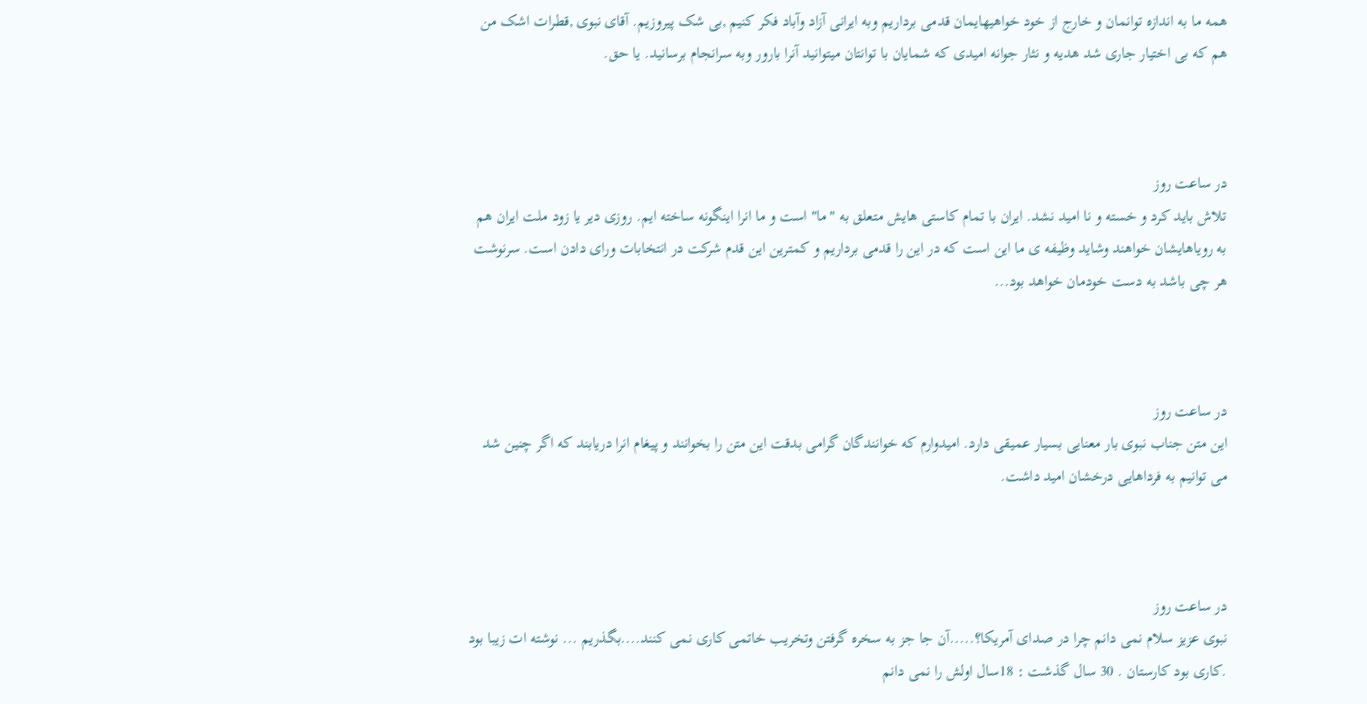همه ما به اندازه توانمان و خارج از خود خواهیهایمان قدمی برداریم وبه ایرانی آزاد وآباد فکر کنیم ,بی شک پیروزیم. آقای نبوی ,قطرات اشک من هم که بی اختیار جاری شد هدیه و نثار جوانه امیدی که شمایان با توانتان میتوانید آنرا بارور وبه سرانجام برسانید. یا حق.



در ساعت روز
تلاش باید کرد و خسته و نا امید نشد. ایران با تمام کاستی هایش متعلق به "ما" است و ما انرا اینگونه ساخته ایم. روزی دیر یا زود ملت ایران هم به رویاهایشان خواهند وشاید وظیفه ی ما این است که در این را قدمی برداریم و کمترین این قدم شرکت در انتخابات ورای دادن است. سرنوشت هر چی باشد به دست خودمان خواهد بود...



در ساعت روز
این متن جناب نبوی بار معنایی بسیار عمیقی دارد. امیدوارم که خوانندگان گرامی بدقت این متن را بخوانند و پیغام انرا دریابند که اگر چنین شد می توانیم به فرداهایی درخشان امید داشت.



در ساعت روز
نبوی عزیز سلام نمی دانم چرا در صدای آمریکا؟.....آن جا جز به سخره گرفتن وتخریب خاتمی کاری نمی کنند....بگذریم ... نوشته ات زیبا بود .کاری بود کارستان . 30 سال گذشت : 18سال اولش را نمی دانم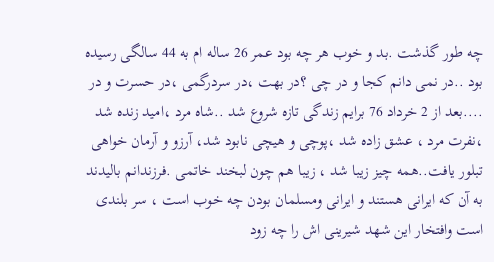چه طور گذشت .بد و خوب هر چه بود عمر 26 ساله ام به 44 سالگی رسیده بود ..در نمی دانم کجا و در چی ؟در بهت ،در سردرگمی ،در حسرت و در ....بعد از 2 خرداد 76 برایم زندگی تازه شروع شد ..شاه مرد ،امید زنده شد ،نفرت مرد ، عشق زاده شد ،پوچی و هیچی نابود شد، آرزو و آرمان خواهی تبلور یافت..همه چیز زیبا شد ، زیبا هم چون لبخند خاتمی .فرزندانم بالیدند به آن که ایرانی هستند و ایرانی ومسلمان بودن چه خوب است ، سر بلندی است وافتخار این شهد شیرینی اش را چه زود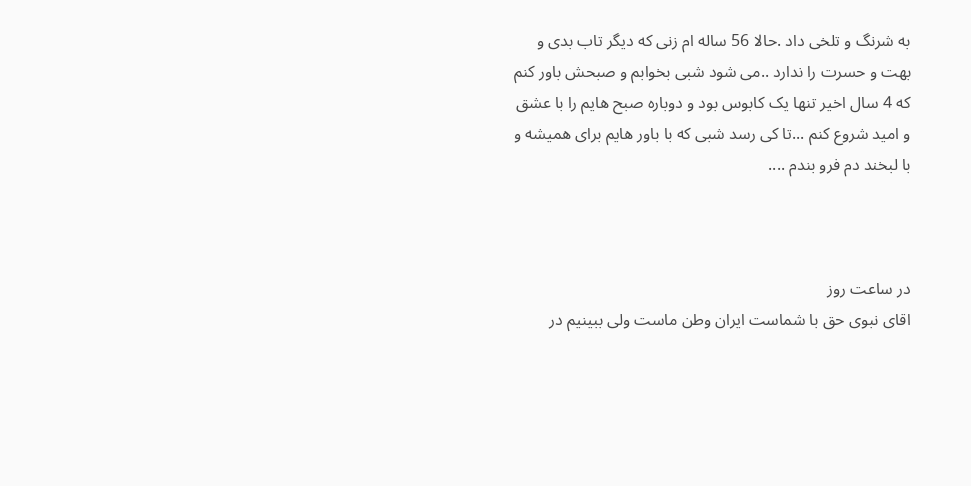به شرنگ و تلخی داد .حالا 56 ساله ام زنی که دیگر تاب بدی و بهت و حسرت را ندارد ..می شود شبی بخوابم و صبحش باور کنم که 4 سال اخیر تنها یک کابوس بود و دوباره صبح هایم را با عشق و امید شروع کنم ...تا کی رسد شبی که با باور هایم برای همیشه و با لبخند دم فرو بندم ....



در ساعت روز
اقای نبوی حق با شماست ایران وطن ماست ولی ببینیم در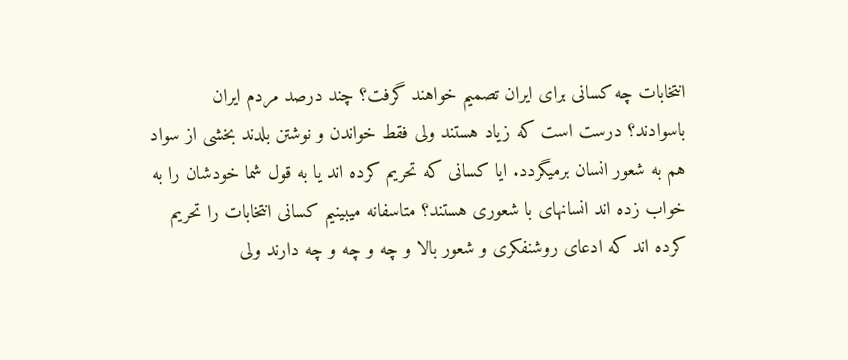انتخابات چه کسانی برای ایران تصمیم خواهند گرفت؟ چند درصد مردم ایران باسوادند؟ درست است که زیاد هستند ولی فقط خواندن و نوشتن بلدند بخشی از سواد هم به شعور انسان برمیگردد. ایا کسانی که تحریم کرده اند یا به قول شما خودشان را به خواب زده اند انسانهای با شعوری هستند؟ متاسفانه میبینیم کسانی انتخابات را تحریم کرده اند که ادعای روشنفکری و شعور بالا و چه و چه و چه دارند ولی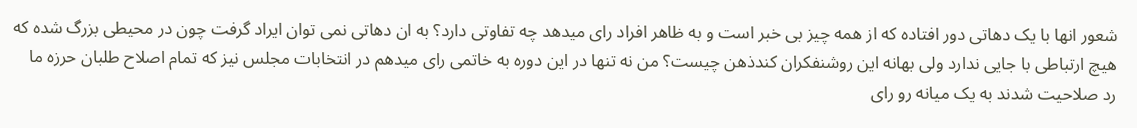شعور انها با یک دهاتی دور افتاده که از همه چیز بی خبر است و به ظاهر افراد رای میدهد چه تفاوتی دارد؟ به ان دهاتی نمی توان ایراد گرفت چون در محیطی بزرگ شده که هیچ ارتباطی با جایی ندارد ولی بهانه این روشنفکران کندذهن چیست؟ من نه تنها در این دوره به خاتمی رای میدهم در انتخابات مجلس نیز که تمام اصلاح طلبان حرزه ما رد صلاحیت شدند به یک میانه رو رای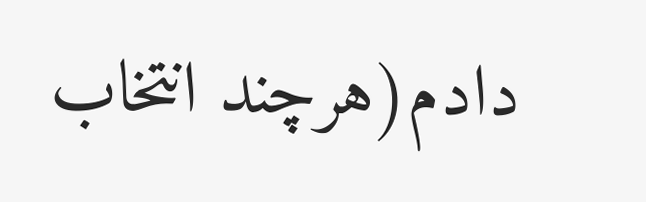دادم(هرچند انتخاب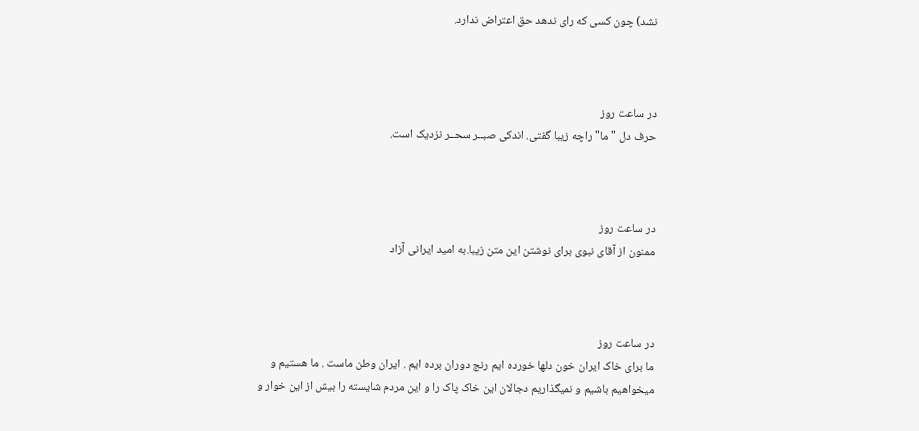نشد) چون کسی که رای ندهد حق اعتراض ندارد.



در ساعت روز
حرف دل "ما" راچه زیبا گفتی. اندکی صبــر سحــر نزدیک است.



در ساعت روز
ممنون از آقای نبوی برای نوشتن اين متن زيبا.به اميد ايرانی آزاد



در ساعت روز
ما برای خاک ایران خون دلها خورده ایم رنج دوران برده ایم . ایران وطن ماست . ما هستیم و میخواهیم باشیم و نمیگذاریم دجالان این خاک پاک را و این مردم شایسته را بیش از این خوار و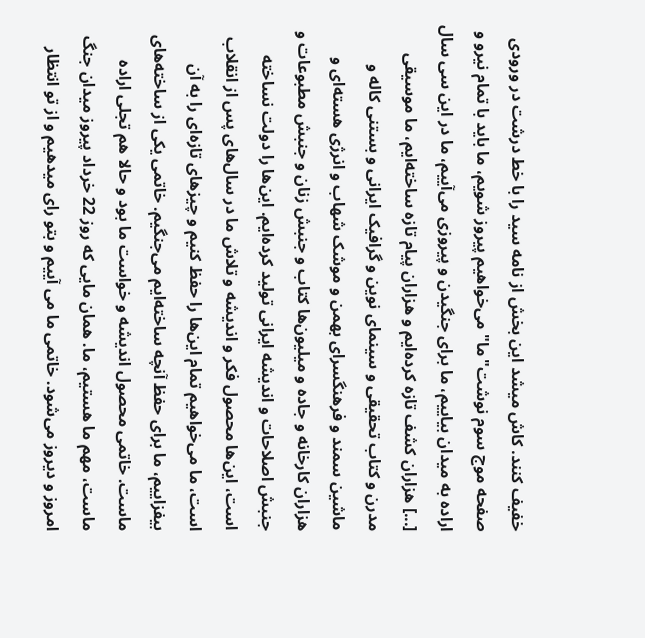خفیف کنند. کاش میشد این بخش از نامه سید را با خط درشت در ورودی صفحه موج سوم نوشت"ما" می‌خواهیم پیروز شویم، ما باید با تمام نیرو و اراده به میدان بیاییم، ما برای جنگیدن و پیروزی می‌آییم، ما در این سی سال [...] هزاران کشف تازه کرده‌ایم و هزاران پیام تازه ساخته‌ایم، ما موسیقی مدرن و کتاب تحقیقی و سینمای نوین و گرافیک ایرانی و بستنی کاله و ماشین سمند و فرهنگسرای بهمن و موشک شهاب و انرژی هسته‌ای و هزاران کارخانه و جاده و میلیون‌ها کتاب و جنبش زنان و جنبش مطبوعات و جنبش اصلاحات و اندیشه ایرانی تولید کرده‌ایم. این‌ها را دولت نساخته است، این‌ها محصول فکر و اندیشه و تلاش ما در سال‌های پس از انقلاب است، ما می‌خواهیم تمام این‌ها را حفظ کنیم و چیزهای تازه‌ای را به آن بیفزاییم، ما برای حفظ آنچه ساخته‌ایم می‌جنگیم. خاتمی یکی از ساخته‌های ماست. خاتمی محصول اندیشه و خواست ما بود و حالا هم تجلی اراده ماست، مهم ما هستیم، ما. همان مایی که روز 22 خرداد پیروز میدان جنگ امروز و دیروز می‌شود. خاتمی ما می آییم و بتو رای میدهیم و از تو انتظار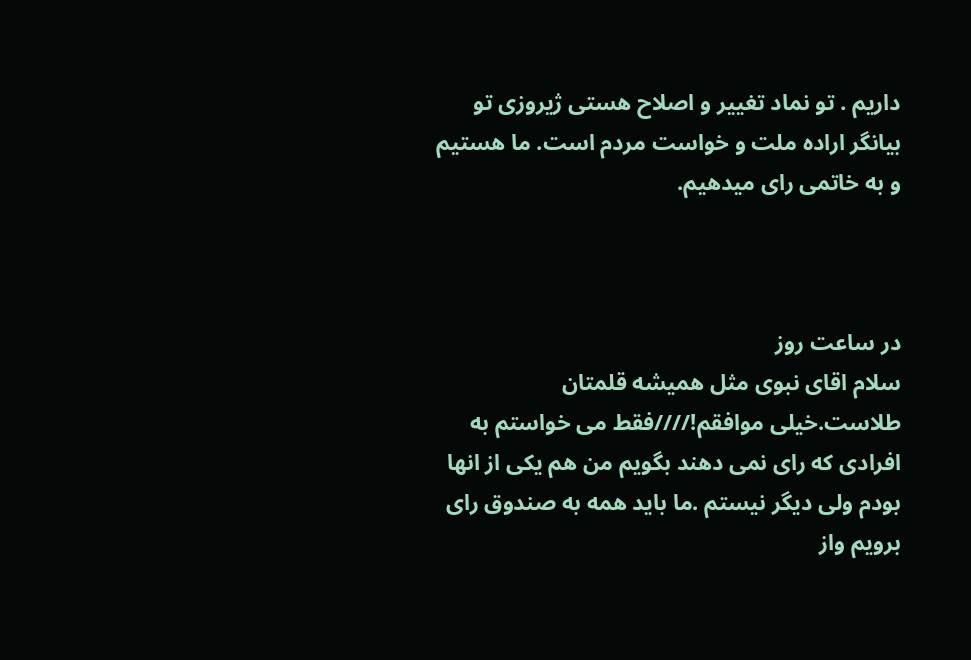داریم . تو نماد تغییر و اصلاح هستی ژیروزی تو بیانگر اراده ملت و خواست مردم است. ما هستیم و به خاتمی رای میدهیم.



در ساعت روز
سلام اقای نبوی مثل همیشه قلمتان طلاست.خیلی موافقم!////فقط می خواستم به افرادی که رای نمی دهند بگویم من هم یکی از انها بودم ولی دیگر نیستم .ما باید همه به صندوق رای برویم واز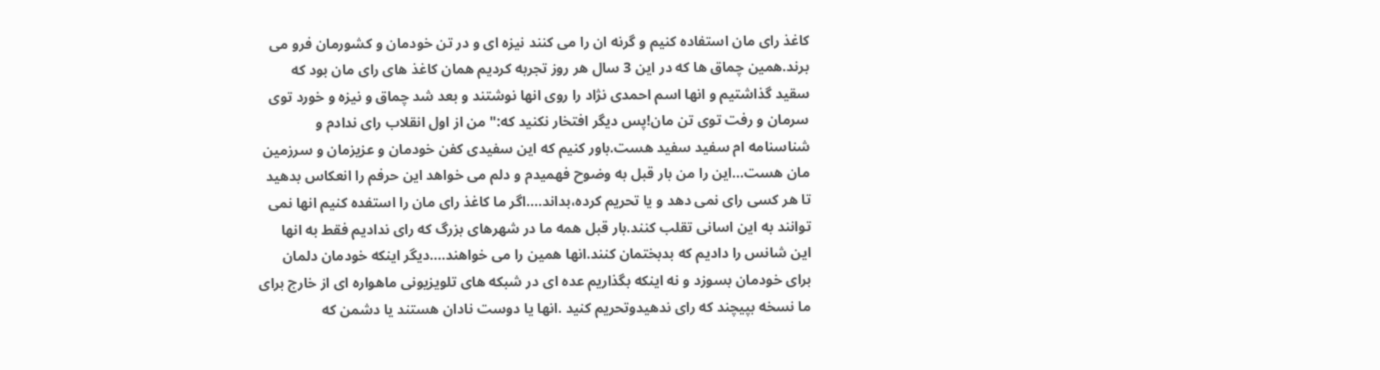کاغذ رای مان استفاده کنیم و گرنه ان را می کنند نیزه ای و در تن خودمان و کشورمان فرو می برند.همین چماق ها که در این 3 سال هر روز تجربه کردیم همان کاغذ های رای مان بود که سقید گذاشتیم و انها اسم احمدی نژاد را روی انها نوشتند و بعد شد چماق و نیزه و خورد توی سرمان و رفت توی تن مان!پس دیگر افتخار نکنید که:" من از اول انقلاب رای ندادم و شناسنامه ام سفید سفید هست.باور کنیم که این سفیدی کفن خودمان و عزیزمان و سرزمین مان هست...این را من بار قبل به وضوح فهمیدم و دلم می خواهد این حرفم را انعکاس بدهید تا هر کسی رای نمی دهد و یا تحریم کرده،بداند....اگر ما کاغذ رای مان را استفده کنیم انها نمی توانند به این اسانی تقلب کنند.بار قبل همه ما در شهرهای بزرگ که رای ندادیم فقط به انها این شانس را دادیم که بدبختمان کنند.انها همین را می خواهند....دیگر اینکه خودمان دلمان برای خودمان بسوزد و نه اینکه بگذاریم عده ای در شبکه های تلویزیونی ماهواره ای از خارج برای ما نسخه بپیچند که رای ندهیدوتحریم کنید .انها یا دوست نادان هستند یا دشمن که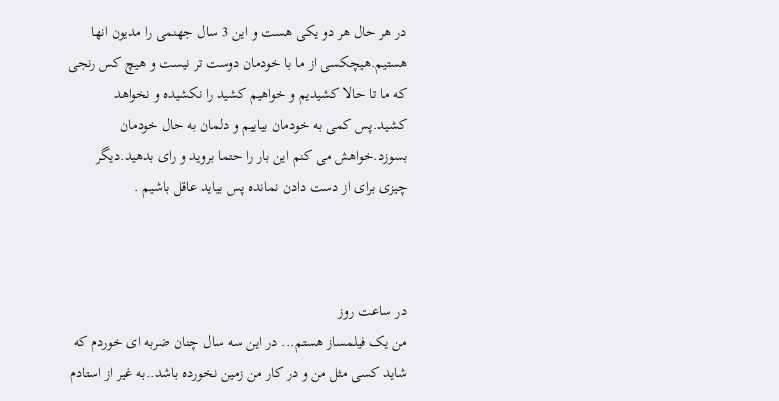در هر حال هر دو یکی هست و این 3 سال جهنمی را مدیون انها هستیم.هیچکسی از ما با خودمان دوست تر نیست و هیچ کس رنجی که ما تا حالا کشیدیم و خواهیم کشید را نکشیده و نخواهد کشید.پس کمی به خودمان بیاییم و دلمان به حال خودمان بسوزد.خواهش می کنم این بار را حتما بروید و رای بدهید.دیگر چیزی برای از دست دادن نمانده پس بیاید عاقل باشیم .



در ساعت روز
من یک فیلمساز هستم... در این سه سال چنان ضربه ای خوردم که شاید کسی مثل من و در کار من زمین نخورده باشد..به غیر از استادم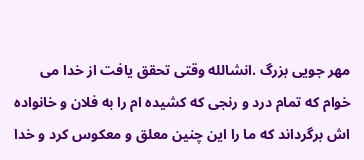مهر جویی بزرگ .انشالله وقتی تحقق یافت از خدا می خوام که تمام درد و رنجی که کشیده ام را به فلان و خانواده اش برگرداند که ما را این چنین معلق و معکوس کرد و خدا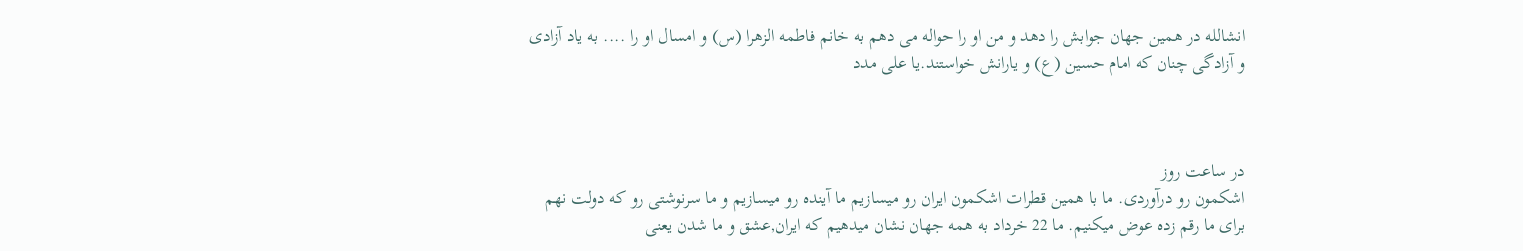انشالله در همین جهان جوابش را دهد و من او را حواله می دهم به خانم فاطمه الزهرا (س) و امسال او را .... به یاد آزادی و آزادگی چنان که امام حسین (ع) و یارانش خواستند.یا علی مدد



در ساعت روز
اشکمون رو درآوردی. ما با همین قطرات اشکمون ایران رو میسازیم ما آینده رو میسازیم و ما سرنوشتی رو که دولت نهم برای ما رقم زده عوض میکنیم. ما 22 خرداد به همه جهان نشان میدهیم که ایران,عشق و ما شدن یعنی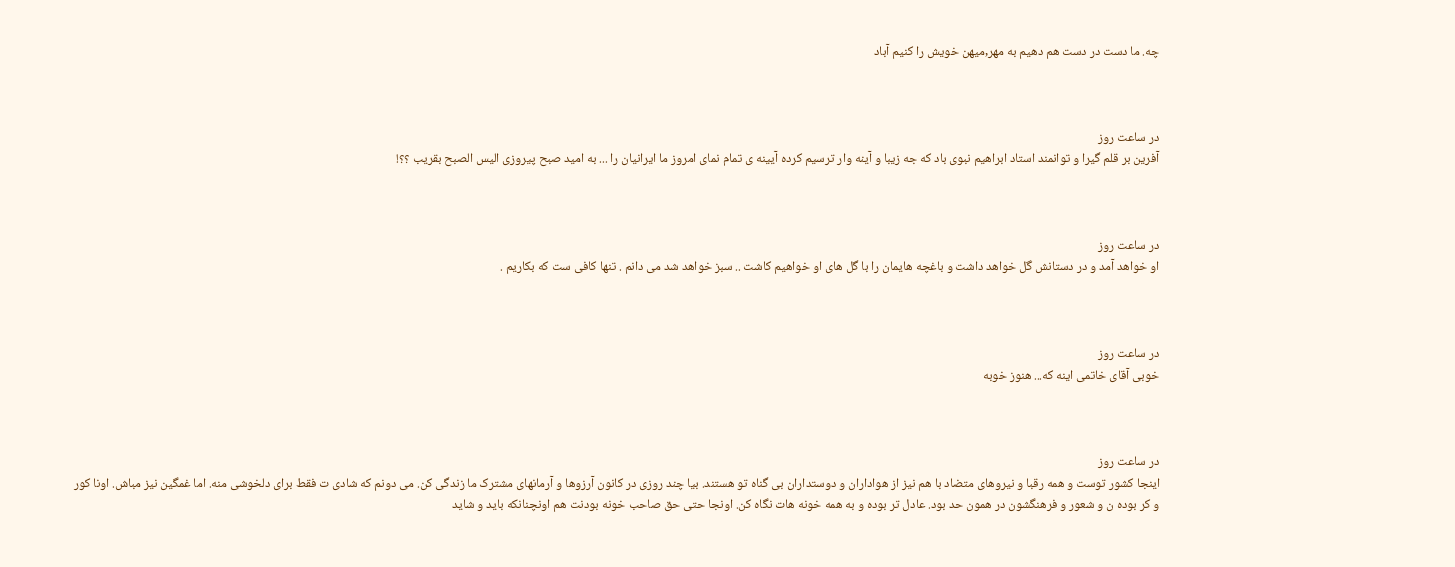چه. ما دست در دست هم دهیم به مهر,میهن خویش را کنیم آباد



در ساعت روز
آفرین بر قلم گیرا و توانمند استاد ابراهیم نبوی باد که جه زیبا و آینه وار ترسیم کرده آیینه ی تمام نمای امروز ما ایرانیان را ... به امید صبح پیروزی الیس الصبح بقریب ؟؟!



در ساعت روز
او خواهد آمد و در دستانش گل خواهد داشت و باغچه هایمان را با گل های او خواهیم کاشت .. سبز خواهد شد می دانم . تنها کافی ست که بکاریم .



در ساعت روز
خوبی آقای خاتمی اینه که... هنوز خوبه



در ساعت روز
اینجا کشور توست و همه رقبا و نیروهای متضاد با هم نیز از هواداران و دوستداران بی گناه تو هستند. بیا چند روزی در کانون آرزوها و آرمانهای مشترک ما زندگی کن. می دونم که شادی ت فقط برای دلخوشی منه. اما غمگین نیز مباش. اونا کور و کر بوده ن و شعور و فرهنگشون در همون حد بود. عادل تر بوده و به همه خونه هات نگاه کن. اونجا حتی حق صاحب خونه بودنت هم اونچنانکه باید و شاید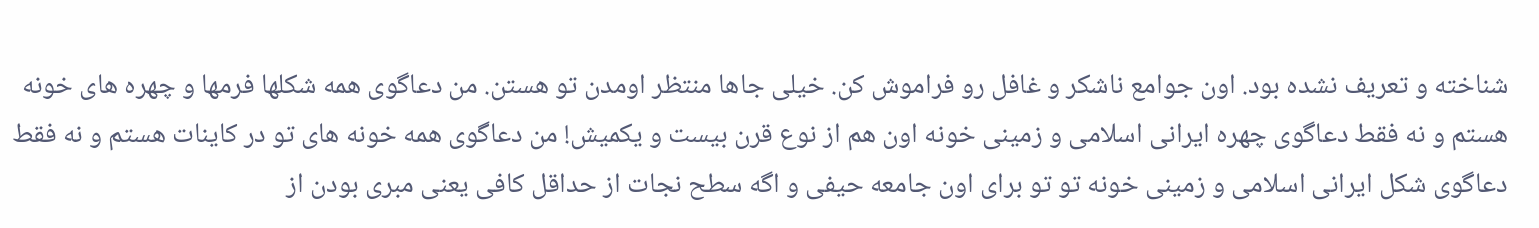شناخته و تعریف نشده بود. اون جوامع ناشکر و غافل رو فراموش کن. خیلی جاها منتظر اومدن تو هستن. من دعاگوی همه شکلها فرمها و چهره های خونه هستم و نه فقط دعاگوی چهره ایرانی اسلامی و زمینی خونه اون هم از نوع قرن بیست و یکمیش! من دعاگوی همه خونه های تو در کاینات هستم و نه فقط دعاگوی شکل ایرانی اسلامی و زمینی خونه تو تو برای اون جامعه حیفی و اگه سطح نجات از حداقل کافی یعنی مبری بودن از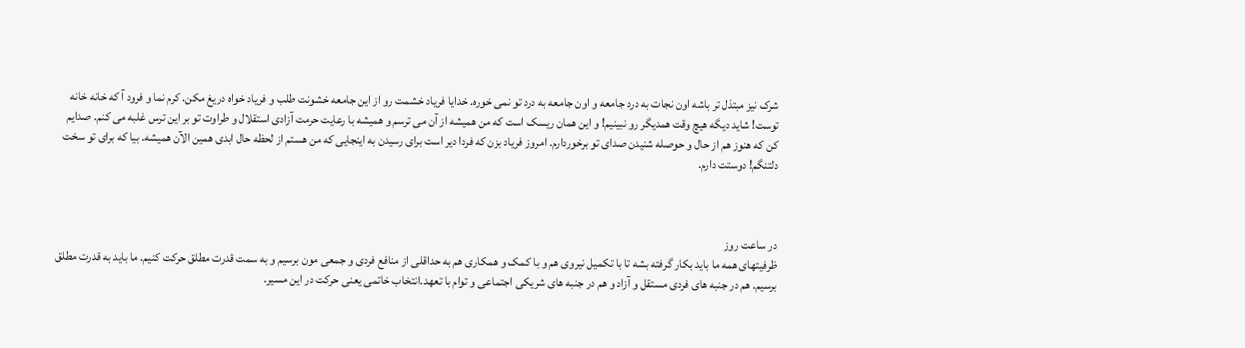شرک نیز مبتذل تر باشه اون نجات به درد جامعه و اون جامعه به درد تو نمی خوره. خدایا فریاد خشمت رو از این جامعه خشونت طلب و فریاد خواه دریغ مکن. کرم نما و فرود آ که خانه خانه توست! شاید دیگه هیچ وقت همدیگر رو نبینیم! و این همان ریسک است که من همیشه از آن می ترسم و همیشه با رعایت حرمت آزادی استقلال و طراوت تو بر این ترس غلبه می کنم. صدایم کن که هنوز هم از حال و حوصله شنیدن صدای تو برخوردارم. امروز فریاد بزن که فردا دیر است برای رسیدن به اینجایی که من هستم از لحظه حال ابدی همین الآن همیشه. بیا که برای تو سخت دلتنگم! دوستت دارم.



در ساعت روز
ظرفیتهای همه ما باید بکار گرفته بشه تا با تکمیل نیروی هم و با کمک و همکاری هم به حداقلی از منافع فردی و جمعی مون برسیم و به سمت قدرت مطلق حرکت کنیم. ما باید به قدرت مطلق برسیم. هم در جنبه های فردی مستقل و آزاد و هم در جنبه های شریکی اجتماعی و توام با تعهد.انتخاب خاتمی یعنی حرکت در این مسیر.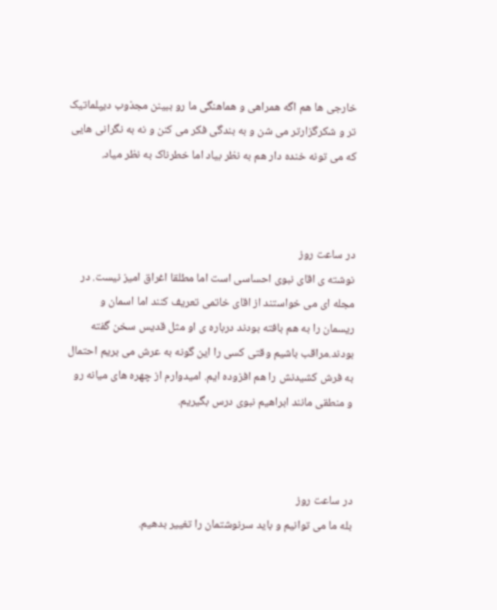خارجی ها هم اگه همراهی و هماهنگی ما رو ببینن مجذوب دیپلماتیک تر و شکرگزارتر می شن و به بندگی فکر می کنن و نه به نگرانی هایی که می تونه خنده دار هم به نظر بیاد اما خطرناک به نظر میاد.



در ساعت روز
نوشته ی اقای نبوی احساسی است اما مطلقا اغراق امیز نیست. در مجله ای می خواستند از اقای خاتمی تعریف کنند اما اسمان و ریسمان را به هم بافته بودند درباره ی او مثل قدیس سخن گفته بودند.مراقب باشیم وقتی کسی را این گونه به عرش می بریم احتمال به فرش کشیدنش را هم افزوده ایم. امیدوارم از چهره های میانه رو و منطقی مانند ابراهیم نبوی درس بگیریم.



در ساعت روز
بله ما می توانیم و باید سرنوشتمان را تغییر بدهیم.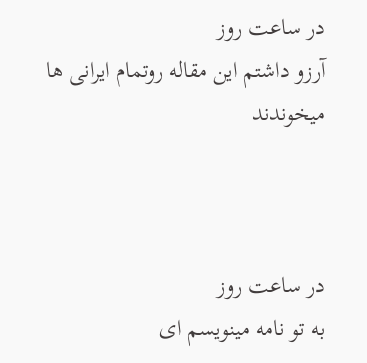در ساعت روز
آرزو داشتم این مقاله روتمام ایرانی ها میخوندند



در ساعت روز
به تو نامه مینویسم ای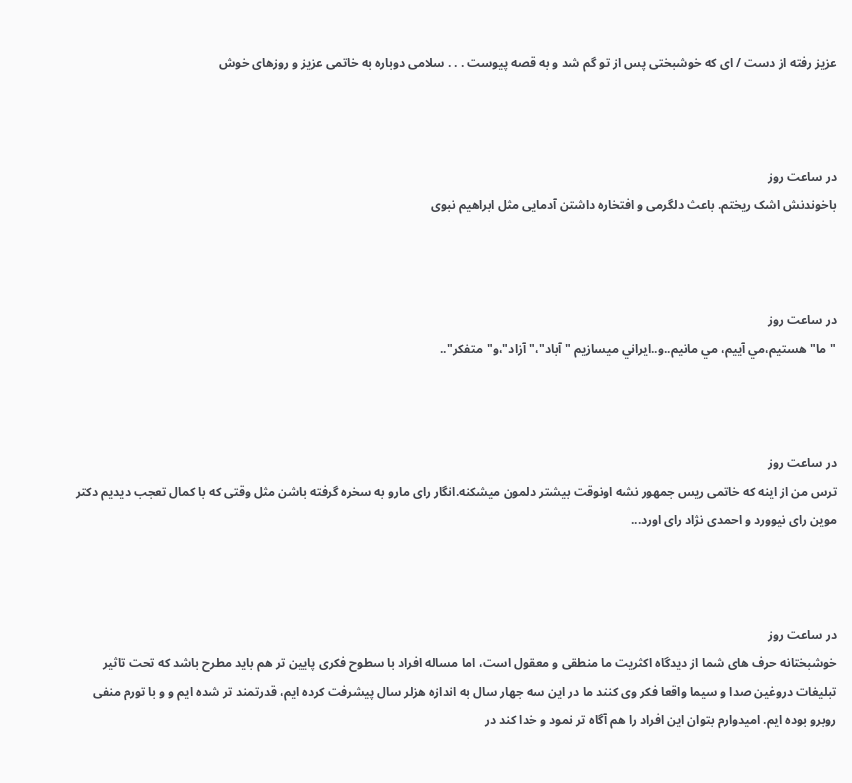عزیز رفته از دست / ای که خوشبختی پس از تو گم شد و به قصه پیوست . . . سلامی دوباره به خاتمی عزیز و روزهای خوش



در ساعت روز
باخوندنش اشک ریختم. باعث دلگرمی و افتخاره داشتن آدمایی مثل ابراهیم نبوی



در ساعت روز
"ما" هستيم،مي آييم، مي مانيم..و..ايراني ميسازيم "آباد"،"آزاد"،و"متفكر"..



در ساعت روز
ترس من از اینه که خاتمی ریس جمهور نشه اونوقت بیشتر دلمون میشکنه.انگار رای مارو به سخره گرفته باشن مثل وقتی که با کمال تعجب دیدیم دکتر موین رای نیوورد و احمدی نژاد رای اورد...



در ساعت روز
خوشبختانه حرف های شما از دیدگاه اکثریت ما منطقی و معقول است، اما مساله افراد با سطوح فکری پایین تر هم باید مطرح باشد که تحت تاثیر تبلیغات دروغین صدا و سیما واقعا فکر وی کنند ما در این سه جهار سال به اندازه هزلر سال پیشرفت کرده ایم، قدرتمند تر شده ایم و و با تورم منفی روبرو بوده ایم. امیدوارم بتوان این افراد را هم آگاه تر نمود و خدا کند در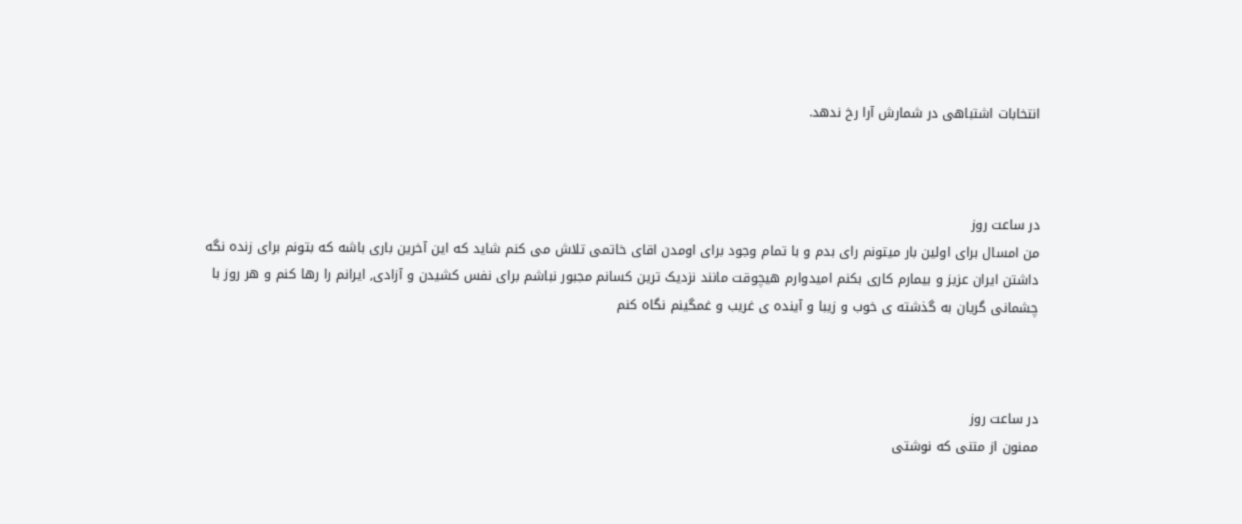انتخابات اشتباهی در شمارش آرا رخ ندهد.



در ساعت روز
من امسال برای اولین بار میتونم رای بدم و با تمام وجود برای اومدن اقای خاتمی تلاش می کنم شاید که این آخرین باری باشه که بتونم برای زنده نگه داشتن ایران عزیز و بیمارم کاری بکنم امیدوارم هیچوقت مانند نزدیک ترین کسانم مجبور نباشم برای نفس کشیدن و آزادی, ایرانم را رها کنم و هر روز با چشمانی گریان به گذشته ی خوب و زیبا و آینده ی غریب و غمگینم نگاه کنم



در ساعت روز
ممنون از متنی که نوشتی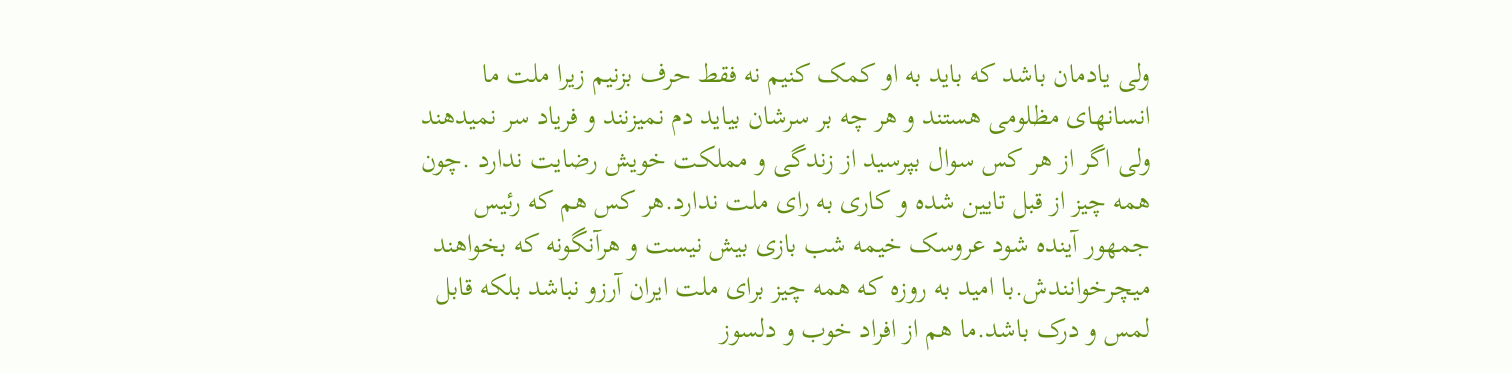ولی یادمان باشد که باید به او کمک کنیم نه فقط حرف بزنیم زیرا ملت ما انسانهای مظلومی هستند و هر چه بر سرشان بیاید دم نمیزنند و فریاد سر نمیدهند ولی اگر از هر کس سوال بپرسید از زندگی و مملکت خویش رضایت ندارد .چون همه چیز از قبل تایین شده و کاری به رای ملت ندارد.هر کس هم که رئیس جمهور آینده شود عروسک خیمه شب بازی بیش نیست و هرآنگونه که بخواهند میچرخوانندش.با امید به روزه که همه چیز برای ملت ایران آرزو نباشد بلکه قابل لمس و درک باشد.ما هم از افراد خوب و دلسوز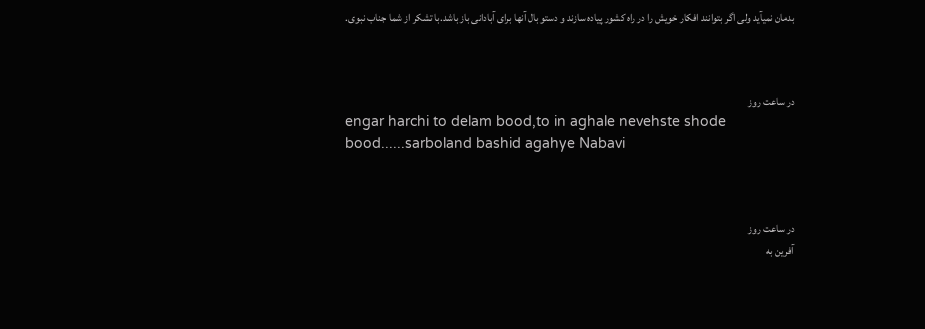بدمان نمیآید ولی اگر بتوانند افکار خویش را در راه کشور پیاده سازند و دستو بال آنها برای آبادانی باز باشد.با تشکر از شما جناب نبوی.



در ساعت روز
engar harchi to delam bood,to in aghale nevehste shode bood......sarboland bashid agahye Nabavi



در ساعت روز
آفرین به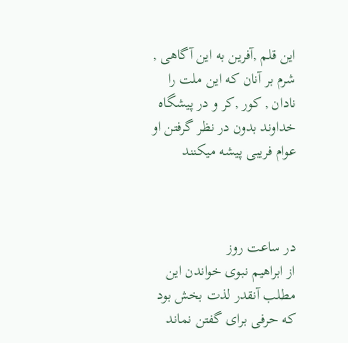این قلم ,آفرین به این آگاهی , شرم بر آنان که این ملت را نادان , کور ,کر و در پیشگاه خداوند بدون در نظر گرفتن او عوام فریبی پیشه میکنند



در ساعت روز
از ابراهیم نبوی خواندن این مطلب آنقدر لذت بخش بود که حرفی برای گفتن نماند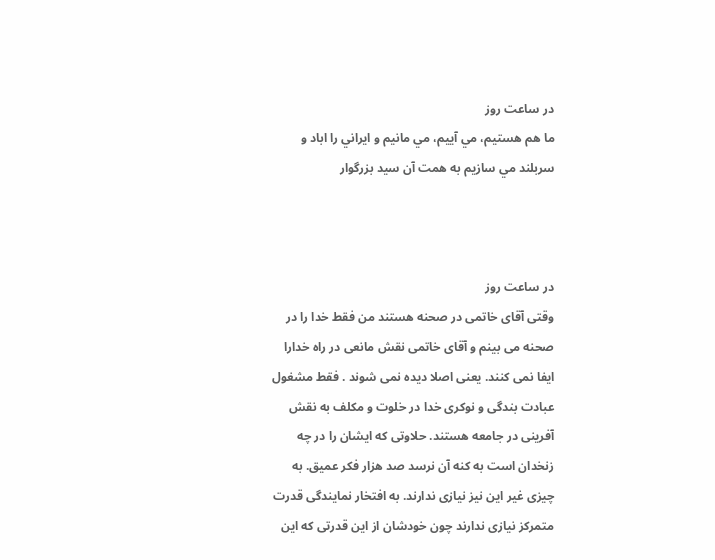در ساعت روز
ما هم هستيم، مي آييم، مي مانيم و ايراني را اباد و سربلند مي سازيم به همت آن سيد بزرگوار



در ساعت روز
وقتی آقای خاتمی در صحنه هستند من فقط خدا را در صحنه می بینم و آقای خاتمی نقش مانعی در راه خدارا ایفا نمی کنند. یعنی اصلا دیده نمی شوند . فقط مشغول عبادت بندگی و نوکری خدا در خلوت و مکلف به نقش آفرینی در جامعه هستند. حلاوتی که ایشان را در چه زنخدان است به کنه آن نرسد صد هزار فکر عمیق. به چیزی غیر این نیز نیازی ندارند. به افتخار نمایندگی قدرت متمرکز نیازی ندارند چون خودشان از این قدرتی که این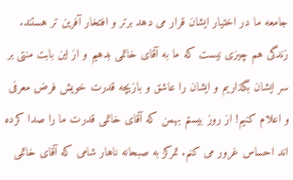جامعه ما در اختیار ایشان قرار می دهد برتر و افتخار آفرین تر هستند. زندگی هم چیزی نیست که ما به آقای خاتمی بدهیم و از این بابت منتی بر سر ایشان بگذاریم و ایشان را عاشق و بازیچه قدرت خویش فرض معرفی و اعلام کنیم! از روز بیستم بهمن که آقای خاتمی قدرت ما را صدا کرده اند احساس غرور می کنم. تمرکز به صبحانه ناهار شامی که آقای خاتمی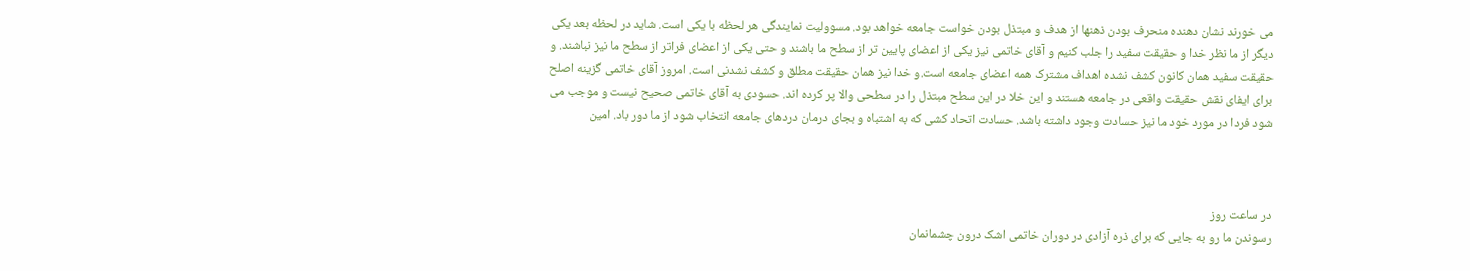می خورند نشان دهنده منحرف بودن ذهنها از هدف و مبتذل بودن خواست جامعه خواهد بود. مسوولیت نمایندگی هر لحظه با یکی است. شاید در لحظه بعد یکی دیگر از ما نظر خدا و حقیقت سفید را جلب کنیم و آقای خاتمی نیز یکی از اعضای پایین تر از سطح ما باشند و حتی یکی از اعضای فراتر از سطح ما نیز نباشند. و حقیقت سفید همان کانون کشف نشده اهداف مشترک همه اعضای جامعه است.و خدا نیز همان حقیقت مطلق و کشف نشدنی است. امروز آقای خاتمی گزینه اصلح برای ایفای نقش حقیقت واقعی در جامعه هستند و این خلا در این سطح مبتذل را در سطحی والا پر کرده اند. حسودی به آقای خاتمی صحیح نیست و موجب می شود فردا در مورد خود ما نیز حسادت وجود داشته باشد. حسادت اتحاد کشی که به اشتباه و بجای درمان دردهای جامعه انتخاب شود از ما دور باد. امین



در ساعت روز
رسوندن ما رو به جایی که برای ذره آزادی در دوران خاتمی اشک درون چشمانمان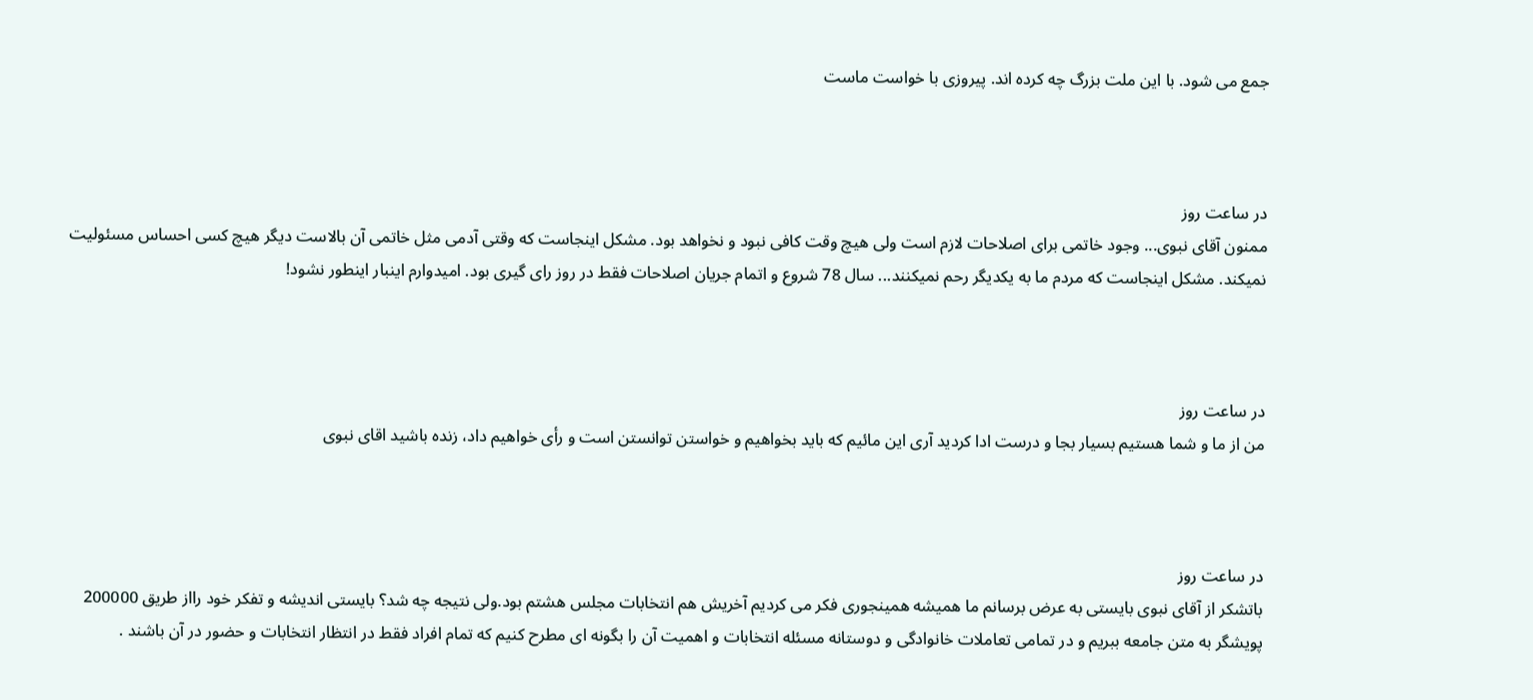جمع می شود. با این ملت بزرگ چه کرده اند. پیروزی با خواست ماست



در ساعت روز
ممنون آقای نبوی... وجود خاتمی برای اصلاحات لازم است ولی هیچ وقت کافی نبود و نخواهد بود. مشکل اینجاست که وقتی آدمی مثل خاتمی آن بالاست دیگر هیچ کسی احساس مسئولیت نمیکند. مشکل اینجاست که مردم ما به یکدیگر رحم نمیکنند... سال 78 شروع و اتمام جریان اصلاحات فقط در روز رای گیری بود. امیدوارم اینبار اینطور نشود!



در ساعت روز
من از ما و شما هستیم بسیار بجا و درست ادا کردید آری این مائیم که باید بخواهیم و خواستن توانستن است و رأی خواهیم داد، زنده باشید اقای نبوی



در ساعت روز
باتشکر از آقای نبوی بایستی به عرض برسانم ما همیشه همینجوری فکر می کردیم آخریش هم انتخابات مجلس هشتم بود.ولی نتیجه چه شد؟ بایستی اندیشه و تفکر خود رااز طریق 200000 پویشگر به متن جامعه ببریم و در تمامی تعاملات خانوادگی و دوستانه مسئله انتخابات و اهمیت آن را بگونه ای مطرح کنیم که تمام افراد فقط در انتظار انتخابات و حضور در آن باشند .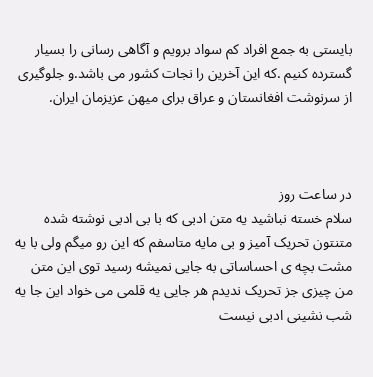بایستی به جمع افراد کم سواد برویم و آگاهی رسانی را بسیار گسترده کنیم .که این آخرین را نجات کشور می باشد.و جلوگیری از سرنوشت افغانستان و عراق برای میهن عزیزمان ایران.



در ساعت روز
سلام خسته نباشید یه متن ادبی که با بی ادبی نوشته شده متنتون تحریک آمیز و بی مایه متاسفم که این رو میگم ولی با یه مشت بچه ی احساساتی به جایی نمیشه رسید توی این متن من چیزی جز تحریک ندیدم هر جایی یه قلمی می خواد این جا یه شب نشینی ادبی نیست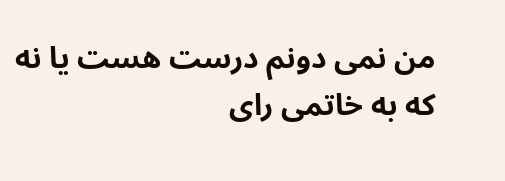من نمی دونم درست هست یا نه که به خاتمی رای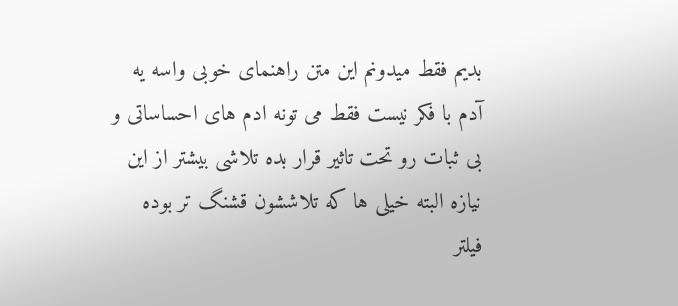بدیم فقط میدونم این متن راهنمای خوبی واسه یه آدم با فکر نیست فقط می تونه ادم های احساساتی و بی ثبات رو تحت تاثیر قرار بده تلاشی بیشتر از این نیازه البته خیلی ها که تلاششون قشنگ تر بوده فیلتر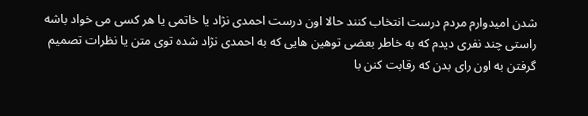شدن امیدوارم مردم درست انتخاب کنند حالا اون درست احمدی نژاد یا خاتمی یا هر کسی می خواد باشه راستی چند نفری دیدم که به خاطر بعضی توهین هایی که به احمدی نژاد شده توی متن یا نظرات تصمیم گرفتن به اون رای بدن که رقابت کنن با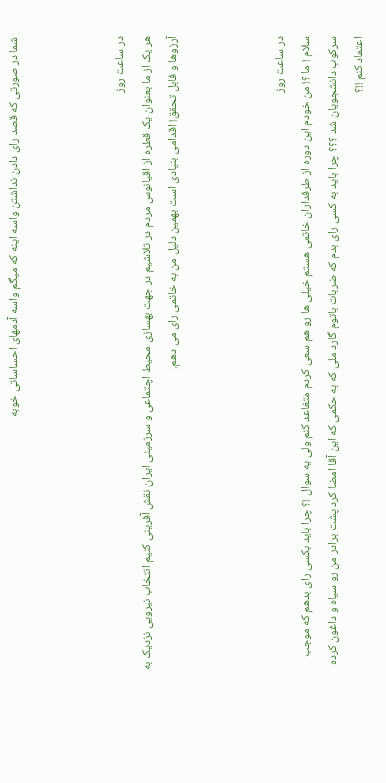شما در صورتی که قصد رای دادن نداشتن واسه اینه که میگم واسه آدمهای احساساتی خوبه



در ساعت روز
هر یک از ما بعنوان یک قطره از اقیانوس مردم در تلاشیم در جهت بهسازی محیط اچتماعی و سرزمینی ایران نقش آفرینی کنیم انتخاب نیرویی نزدیک به آرزوها و فابل تحقق! اقدامی بنیادی است بهمین دلیل من به خاتمی رای می دهم.



در ساعت روز
سلام ! ما ؟! من خودم این دوره از طرفداران خاتمی هستم خیلی ها رو هم سعی کردم متغاعد کنم ولی یه سوال !؟ چرا باید بکسی رای بدهم که موجب سرکوب دانشجویان شد ؟؟؟ چرا باید به کسی رای بدم که ضربات باتوم گارد ملی که به حکمی که این آقا امضا کرد پشت برادر من رو سیاه و داغون کرده اعتماد کنم !!؟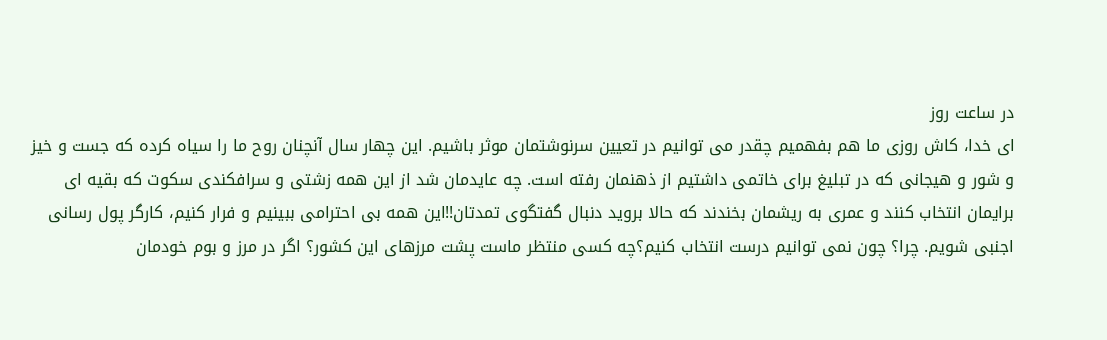در ساعت روز
ای خدا، کاش روزی ما هم بفهمیم چقدر می توانیم در تعیین سرنوشتمان موثر باشیم. این چهار سال آنچنان روح ما را سیاه کرده که جست و خیز و شور و هیجانی که در تبلیغ برای خاتمی داشتیم از ذهنمان رفته است. چه عایدمان شد از این همه زشتی و سرافکندی سکوت که بقیه ای برایمان انتخاب کنند و عمری به ریشمان بخندند که حالا بروید دنبال گفتگوی تمدتان!!این همه بی احترامی ببینیم و فرار کنیم، کارگر پول رسانی اجنبی شویم. چرا؟ چون نمی توانیم درست انتخاب کنیم؟چه کسی منتظر ماست پشت مرزهای این کشور؟ اگر در مرز و بوم خودمان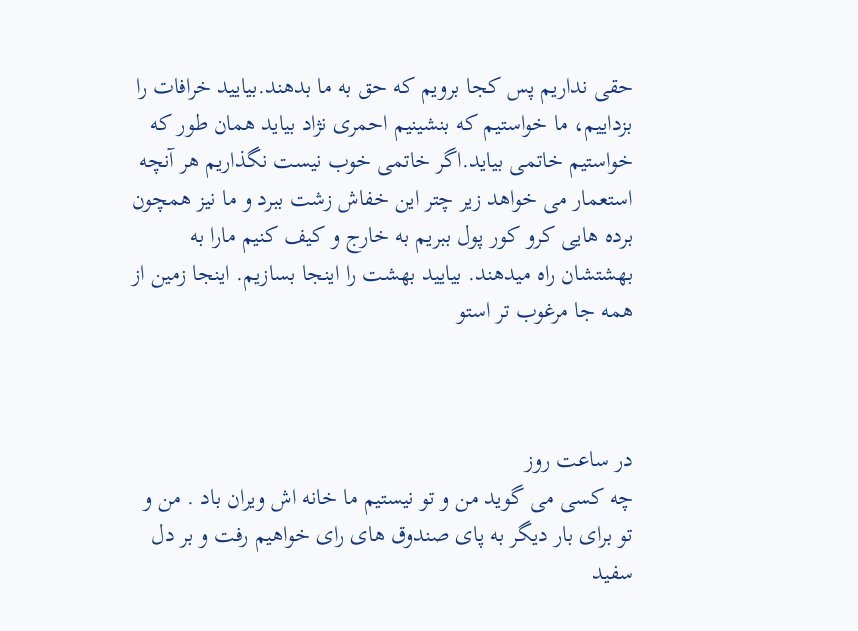حقی نداریم پس کجا برویم که حق به ما بدهند.بیایید خرافات را بزداییم، ما خواستیم که بنشینیم احمری نژاد بیاید همان طور که خواستیم خاتمی بیاید.اگر خاتمی خوب نیست نگذاریم هر آنچه استعمار می خواهد زیر چتر این خفاش زشت ببرد و ما نیز همچون برده هایی کرو کور پول ببریم به خارج و کیف کنیم مارا به بهشتشان راه میدهند. بیایید بهشت را اینجا بسازیم. اینجا زمین از همه جا مرغوب تر استو



در ساعت روز
چه کسی می گوید من و تو نیستیم ما خانه اش ویران باد . من و تو برای بار دیگر به پای صندوق های رای خواهیم رفت و بر دل سفید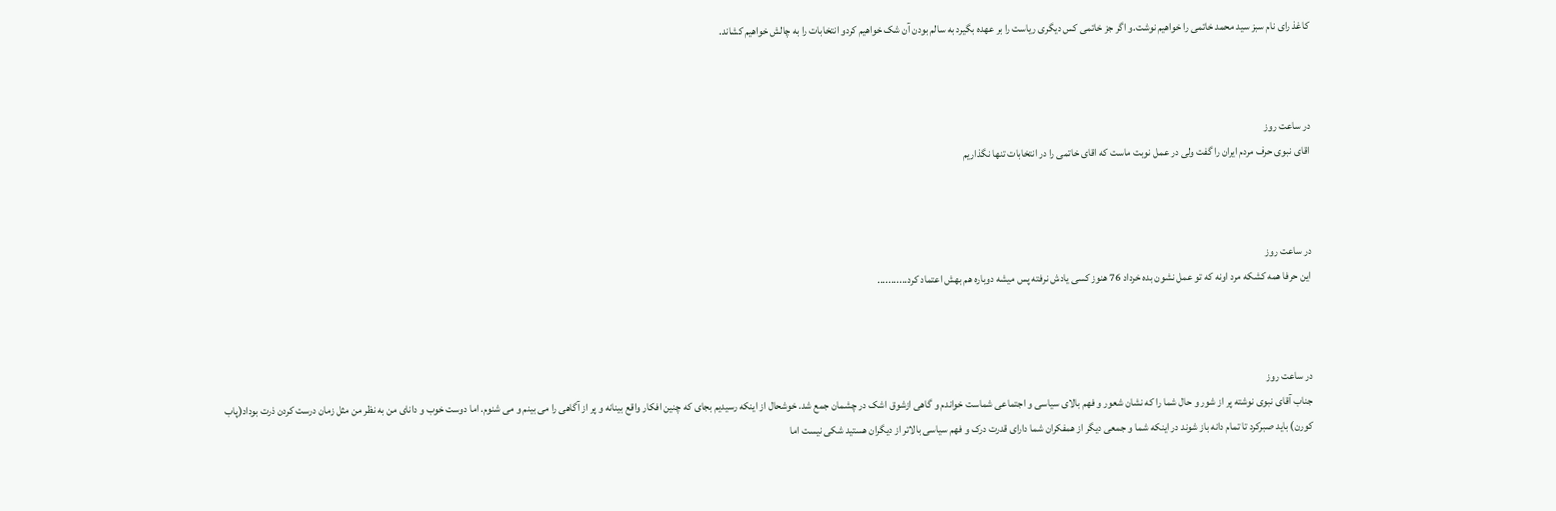کاغذ رای نام سبز سید محمد خاتمی را خواهیم نوشت.و اگر جز خاتمی کس دیگری ریاست را بر عهده بگیرد به سالم بودن آن شک خواهیم کردو انتخابات را به چالش خواهیم کشاند.



در ساعت روز
اقای نبوی حرف مردم ایران را گفت ولی در عمل نوبت ماست که اقای خاتمی را در انتخابات تنها نگذاریم



در ساعت روز
این حرفا همه کشکه مرد اونه که تو عمل نشون بده خرداد 76 هنوز کسی یادش نرفته پس میشه دوباره هم بهش اعتماد کرد...........



در ساعت روز
جناب آقای نبوی نوشته پر از شور و حال شما را که نشان شعور و فهم بالای سیاسی و اجتماعی شماست خواندم و گاهی ازشوق اشک در چشمان جمع شد. خوشحال از اینکه رسیدیم بجای که چنین افکار واقع بینانه و پر از آگاهی را می بینم و می شنوم. اما دوست خوب و دانای من به نظر من مثل زمان درست کردن ذرت بوداد(پاب کورن) باید صبرکرد تا تمام دانه باز شوند در اینکه شما و جمعی دیگر از همفکران شما دارای قدرت درک و فهم سیاسی بالاتر از دیگران هستید شکی نیست اما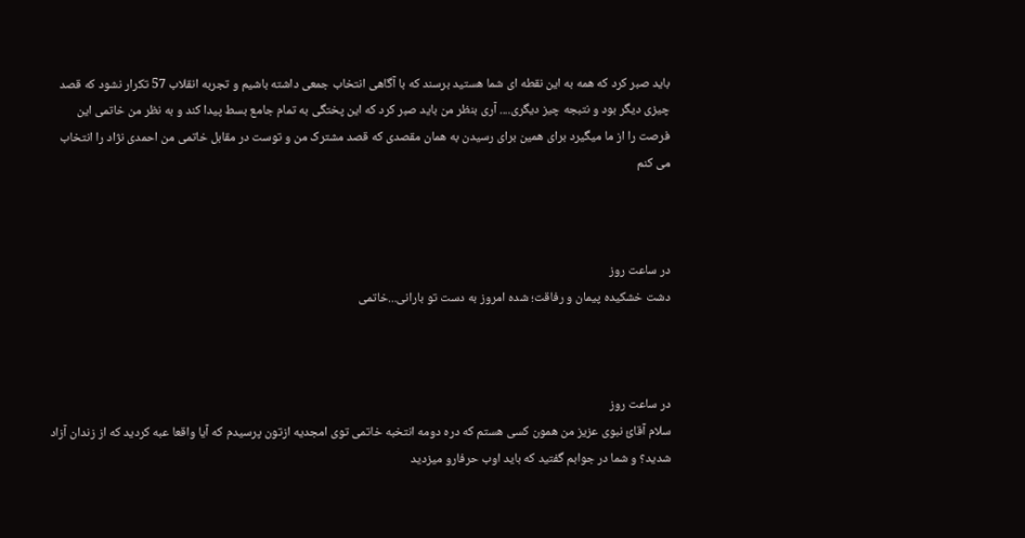باید صبر کرد که همه به این نقطه ای شما هستید برسند که با آگاهی انتخاب جمعی داشته باشیم و تجربه انقلاب 57 تکرار نشود که قصد چیزی دیگر بود و نتبجه چیز دیگری.... آری بنظر من باید صبر کرد که این پختگی به تمام جامع بسط پیدا کند و به نظر من خاتمی این فرصت را از ما میگیرد برای همین برای رسیدن به همان مقصدی که قصد مشترک من و توست در مقابل خاتمی من احمدی نژاد را انتخاب می کنم



در ساعت روز
دشت خشکیده پیمان و رفاقت؛ شده امروز به دست تو بارانی...خاتمی



در ساعت روز
سلام آقائ نبوی عزیز من همون کسی‌ هستم که دره دومه انتخبه خاتمی توی امجدیه ازتون پرسیدم که آیا واقعا عبه کردید که از زندان آزاد شدید؟ و شما در جوابم گفتید که باید اوب حرفارو میزدید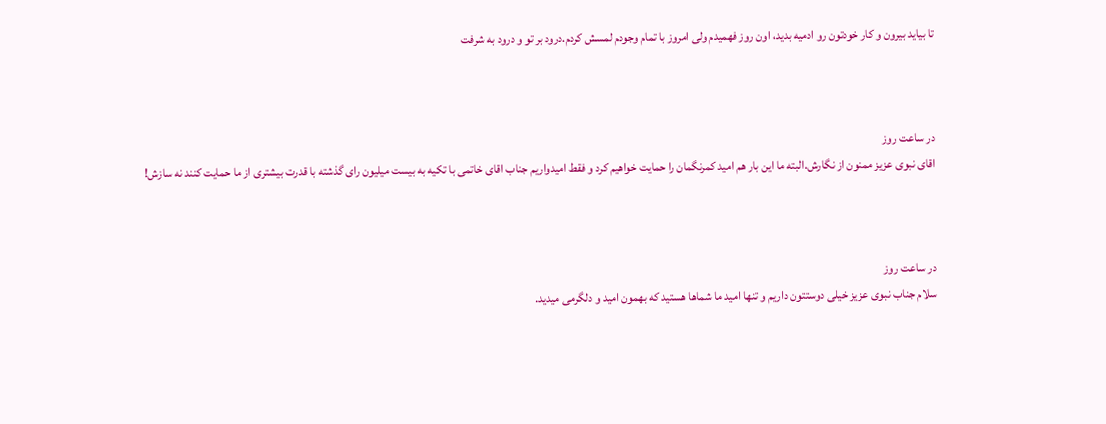تا بیاید بیرون و کار خودتون رو ادمیه بدید، اون روز فهمیدم ولی‌ امروز با تمام وجودم لمسش کردم.درود بر تو و درود به شرفت



در ساعت روز
اقای نبوی عزیز ممنون از نگارش.البته ما این بار هم امید کمرنگمان را حمایت خواهیم کرد و فقط امیدواریم جناب اقای خاتمی با تکیه به بیست میلیون رای گذشته با قدرت بیشتری از ما حمایت کنند نه سازش!



در ساعت روز
سلام جناب نبوی عزیز خیلی دوستتون داریم و تنها امید ما شماها هستید که بهمون امید و دلگرمی میدید.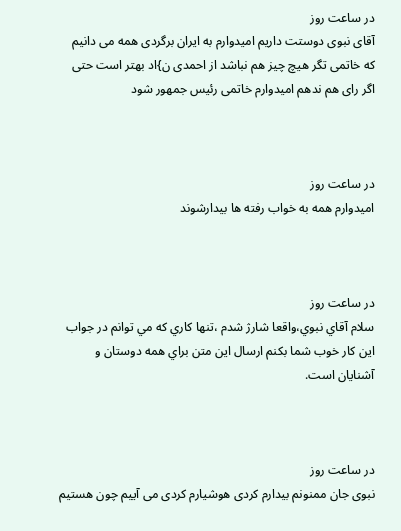در ساعت روز
آقای نبوی دوستت داریم امیدوارم به ایران برگردی همه می دانیم که خاتمی تگر هیچ چیز هم نباشد از احمدی ن}اد بهتر است حتی اگر رای هم ندهم امیدوارم خاتمی رئیس جمهور شود



در ساعت روز
امیدوارم همه به خواب رفته ها بیدارشوند



در ساعت روز
سلام آقاي نبوي،واقعا شارژ شدم ،‌تنها كاري كه مي توانم در جواب اين كار خوب شما بكنم ارسال اين متن براي همه دوستان و آشنايان است.



در ساعت روز
نبوی جان ممنونم بیدارم کردی هوشیارم کردی می آییم چون هستیم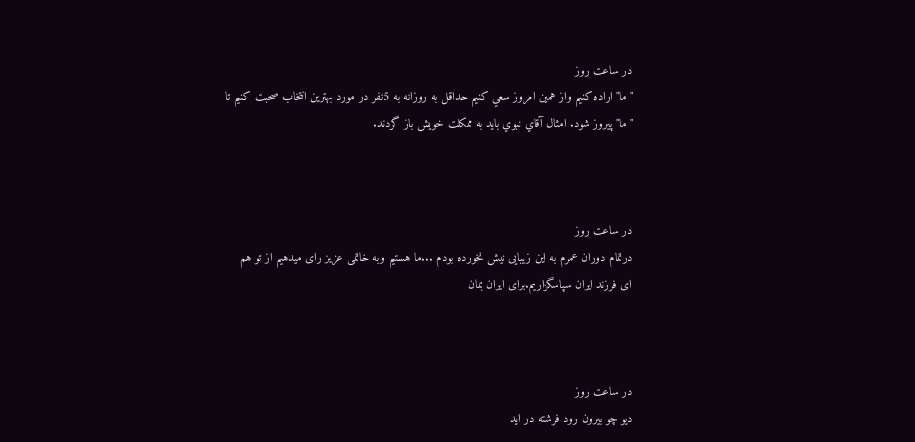در ساعت روز
"ما"اراده كنيم واز همين امروز سعي كنيم حداقل به روزانه به 5نفر در مورد بهترين انتخاب صحبت كنيم تا "ما"پيروز شود. امثال آقاي نبوي بايد به ممكلت خويش باز گردند.



در ساعت روز
درتمام دوران عمرم به این زیبایی نیش نخورده بودم ...ما هستیم وبه خاتمی عزیز رای میدهیم از تو هم ای فرزند ایران سپاسگزاریم.برای ایران بمان



در ساعت روز
دیو چو بیرون رود فرشته در اید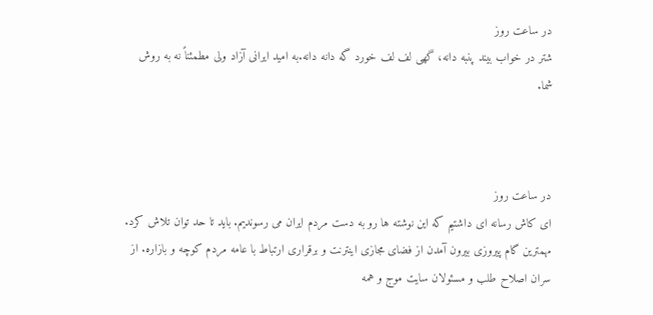در ساعت روز
شتر در خواب بیند پنبه دانه، گهی لف لف خورد گه دانه دانه.به امید ایرانی آزاد ولی مطمئناً نه به روش شما.



در ساعت روز
ای کاش رسانه ای داشتیم که این نوشته ها رو به دست مردم ایران می رسوندیم. باید تا حد توان تلاش کرد. مهمترین گام پیروزی بیرون آمدن از فضای مجازی اینترنت و برقراری ارتباط با عامه مردم کوچه و بازاره. از سران اصلاح طلب و مسئولان سایت موج و همه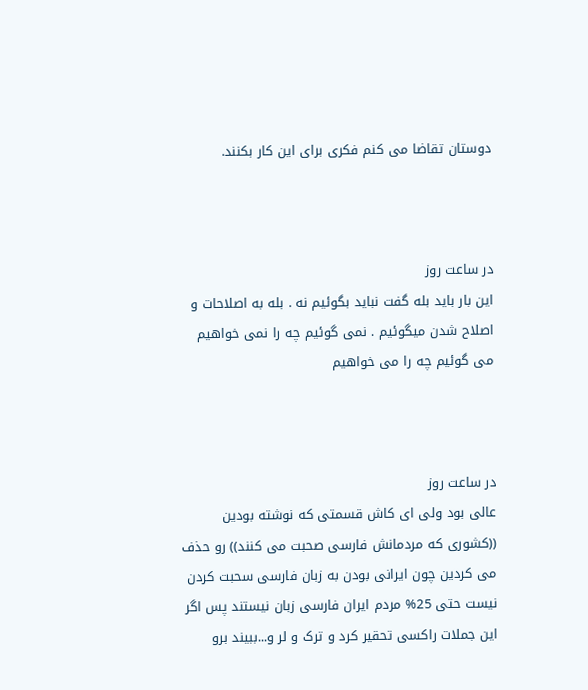دوستان تقاضا می کنم فکری برای این کار بکنند.



در ساعت روز
این بار باید بله گفت نباید بگوئیم نه . بله به اصلاحات و اصلاح شدن میگوئیم . نمی گوئیم چه را نمی خواهیم می گوئیم چه را می خواهیم



در ساعت روز
عالی بود ولی ای کاش قسمتی که نوشته بودین ((کشوری که مردمانش فارسی صحبت می کنند)) رو حذف می کردین چون ایرانی بودن به زبان فارسی سحبت کردن نیست حتی 25% مردم ایران فارسی زبان نیستند پس اگر این جملات راکسی تحقیر کرد و ترک و لر و...ببیند برو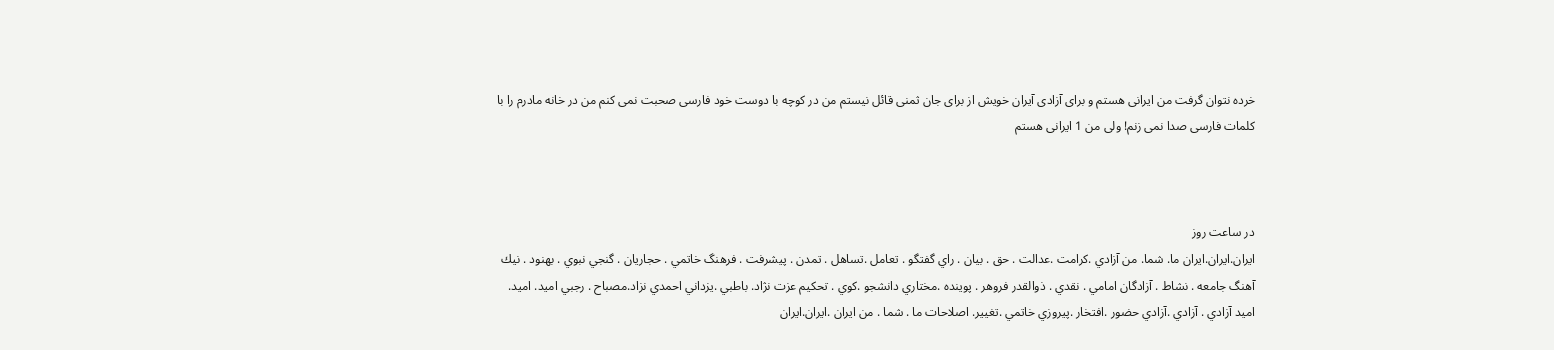خرده نتوان گرفت من ایرانی هستم و برای آزادی آیران خویش از برای جان ثمنی قائل نیستم من در کوچه با دوست خود فارسی صحبت نمی کنم من در خانه مادرم را با کلمات فارسی صدا نمی زنم! ولی من 1 ایرانی هستم



در ساعت روز
ايران.ايران.ايران ما. شما. من آزادي .كرامت .عدالت . حق . بيان . راي گفتگو . تعامل .تساهل . تمدن . پيشرفت . فرهنگ خاتمي . حجاريان . گنجي نبوي . بهنود . نيك آهنگ جامعه . نشاط . آزادگان امامي . نقدي . ذوالقدر فروهر . پوينده .مختاري دانشجو .كوي . تحكيم عزت نژاد. باطبي .يزداني احمدي نزاد.مصباح . رجبي اميد. اميد. اميد آزادي . آزادي .آزادي حضور .افتخار .پيروزي خاتمي .تغيير. اصلاحات ما . شما . من ايران .ايران.ايران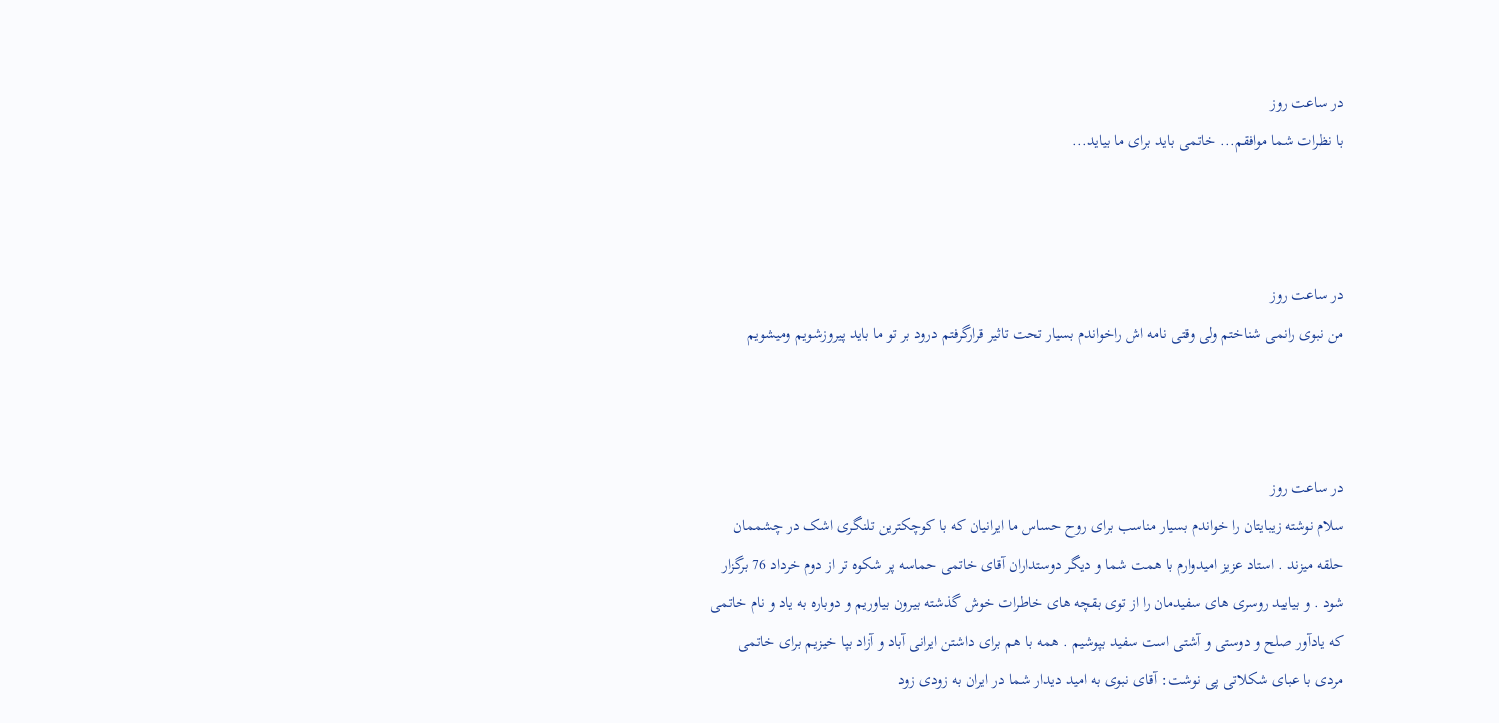در ساعت روز
با نظرات شما موافقم... خاتمی باید برای ما بیاید...



در ساعت روز
من نبوی رانمی شناختم ولی وقتی نامه اش راخواندم بسیار تحت تاثیر قرارگرفتم درود بر تو ما باید پیروزشویم ومیشویم



در ساعت روز
سلام نوشته زیبایتان را خواندم بسیار مناسب برای روح حساس ما ایرانیان که با کوچکترین تلنگری اشک در چشممان حلقه میزند . استاد عزیز امیدوارم با همت شما و دیگر دوستداران آقای خاتمی حماسه پر شکوه تر از دوم خرداد 76 برگزار شود . و بیایید روسری های سفیدمان را از توی بقچه های خاطرات خوش گذشته بیرون بیاوریم و دوباره به یاد و نام خاتمی که یادآور صلح و دوستی و آشتی است سفید بپوشیم . همه با هم برای داشتن ایرانی آباد و آزاد بپا خیزیم برای خاتمی مردی با عبای شکلاتی پی نوشت: آقای نبوی به امید دیدار شما در ایران به زودی زود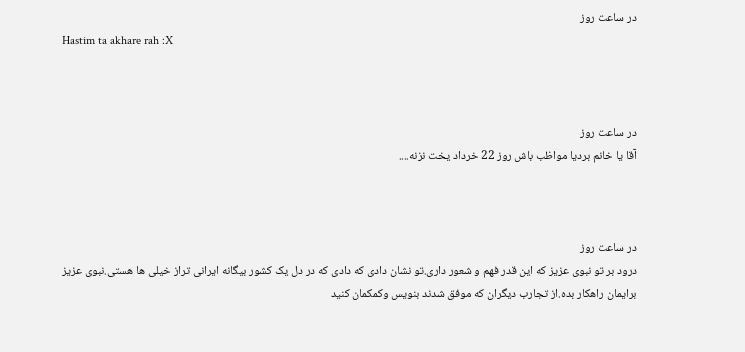در ساعت روز
Hastim ta akhare rah :X



در ساعت روز
آقا يا خانم برديا مواظب باش روز 22 خرداد يخت نزنه....



در ساعت روز
درود بر تو نبوی عزیز که این قدر فهم و شعور داری.تو نشان دادی که دادی که در دل یک کشور بیگانه ایرانی تراز خیلی ها هستی.نبوی عزیز برایمان راهکار بده.از تجارب دیگران که موفق شدند بنویس وکمکمان کنید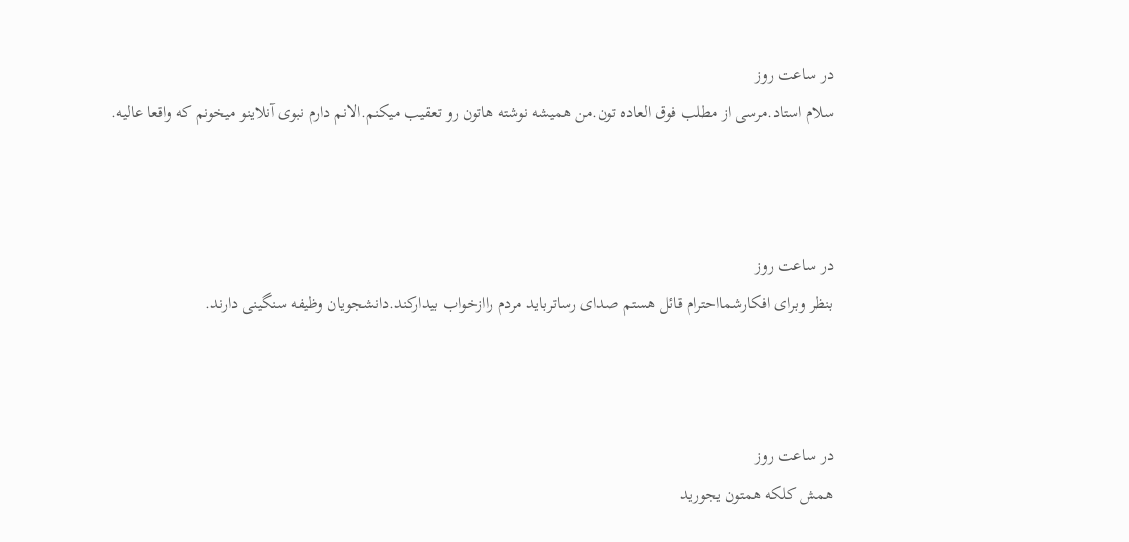در ساعت روز
سلام استاد.مرسی از مطلب فوق العاده تون.من همیشه نوشته هاتون رو تعقیب میکنم.الانم دارم نبوی آنلاینو میخونم که واقعا عالیه.



در ساعت روز
بنظر وبرای افکارشمااحترام قائل هستم صدای رساترباید مردم راازخواب بیدارکند.دانشجویان وظیفه سنگینی دارند.



در ساعت روز
همش کلکه همتون یجورید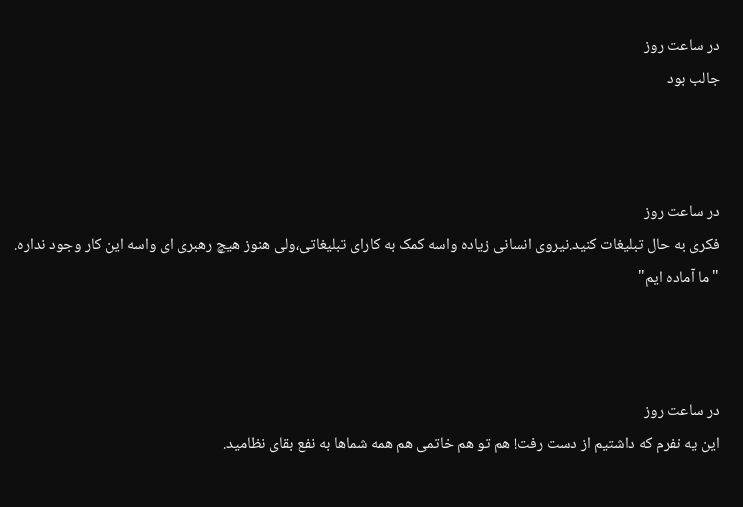در ساعت روز
جالب بود



در ساعت روز
فکری به حال تبلیغات کنید.نیروی انسانی زیاده واسه کمک به کارای تبلیغاتی،ولی هنوز هیچ رهبری ای واسه این کار وجود نداره. "ما آماده ایم"



در ساعت روز
این یه نفرم که داشتیم از دست رفت! هم تو هم خاتمی هم همه شماها به نفع بقای نظامید.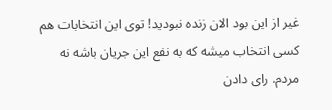غیر از این بود الان زنده نبودید! توی این انتخابات هم کسی انتخاب میشه که به نفع این جریان باشه نه مردم. رای دادن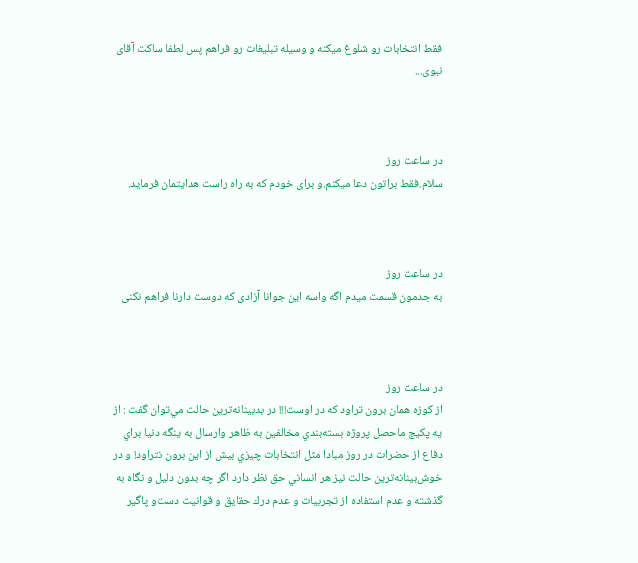فقط انتخابات رو شلوغ میکنه و وسیله تبلیغات رو فراهم پس لطفا ساکت آقای نبوی...



در ساعت روز
سلام.فقط براتون دعا میکنم.و برای خودم که به راه راست هدایتمان فرماید.



در ساعت روز
به جدمون قسمت میدم اگه واسه این جوانا آزادی که دوست دارنا فراهم نکنی



در ساعت روز
از كوزه همان برون تراود كه در اوست!!! در بد‌بينانه‌ترين حالت مي‌توان گفت : از يه پكيج ماحصل پروژه بسته‌بندي مخالفين به ظاهر وارسال به ينگه دنيا براي دفاع از حضرات در روز مبادا مثل انتخابات چيزي بيش‌ از اين برون نتراود! و در خوش‌بينانه‌ترين حالت نيز هر انساني حق نظر دارد اگر چه بدون دليل و نگاه به گذشته و عدم استفاده از تجربيات و عدم درك حقايق و قوانيت دست‌و پاگير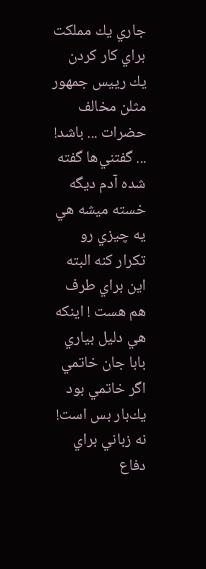جاري يك مملكت براي كار كردن يك رييس جمهور مثلن مخالف حضرات ... باشد! ... گفتني‌ها گفته شده آدم ديگه خسته ميشه هي يه چيزي رو تكرار كنه البته اين براي طرف هم هست ! اينكه هي دليل بياري بابا جان خاتمي اگر خاتمي بود يك‌بار بس است! نه زباني براي دفاع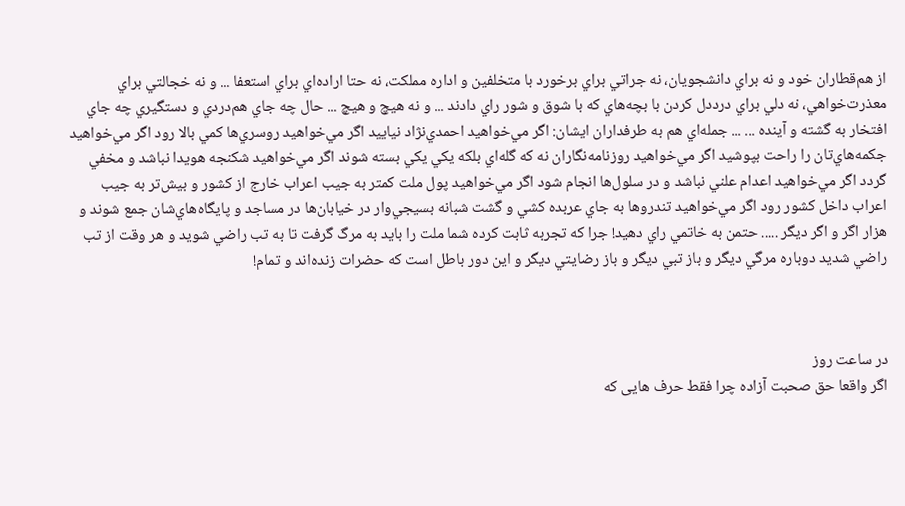از هم‌قطاران خود و نه براي دانشجويان، نه جراتي براي برخورد با متخلفين و اداره مملكت، نه حتا اراده‌اي براي استعفا ... و نه خجالتي براي معذرت‌خواهي، نه دلي براي درد‌دل كردن با بچه‌هاي كه با شوق و شور راي دادند ... و نه هيچ و هيچ ... حال چه جاي هم‌دردي و دستگيري چه جاي افتخار به گشته و آينده ... ... جمله‌اي هم به طرفداران ايشان: اگر مي‌خواهيد احمدي‌نژاد نياييد اگر مي‌خواهيد روسري‌ها كمي بالا رود اگر مي‌خواهيد جكمه‌هاي‌تان را راحت بپوشيد اگر مي‌خواهيد روزنامه‌نگاران نه كه گله‌اي بلكه يكي يكي بسته شوند اگر مي‌خواهيد شكنجه هويدا نباشد و مخفي گردد اگر مي‌خواهيد اعدام علني نباشد و در سلول‌ها انجام شود اگر مي‌خواهيد پول ملت كمتر به جيب اعراب خارج از كشور و بيش‌تر به جيب اعراب داخل كشور رود اگر مي‌خواهيد تندروها به جاي عربده كشي و گشت شبانه بسيجي‌وار در خيابان‌ها در مساجد و پايگاه‌هاي‌شان جمع شوند و هزار اگر و اگر ديگر ..... حتمن به خاتمي راي دهيد! جرا كه تجربه ثابت كرده شما ملت را بايد به مرگ گرفت تا به تب راضي شويد و هر وقت از تب راضي شديد دوباره مرگي ديگر و باز تبي ديگر و باز رضايتي ديگر و اين دور باطل است كه حضرات زنده‌اند و تمام!



در ساعت روز
اگر واقعا حق صحبت آزاده چرا فقط حرف هایی که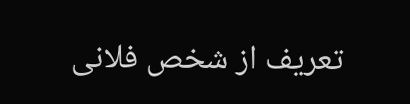تعریف از شخص فلانی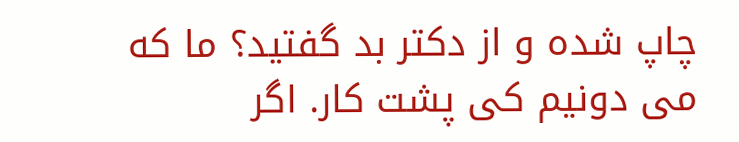چاپ شده و از دکتر بد گفتید؟ ما که می دونیم کی پشت کار. اگر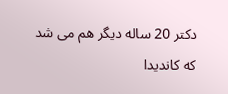دکتر 20 ساله دیگر هم می شد که کاندیدا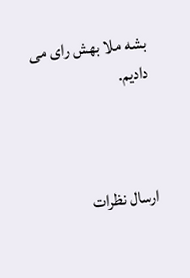بشه ملا بهش رای می دادیم.



ارسال نظرات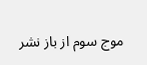موج سوم از باز نشر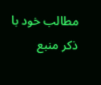مطالب خود با ذکر منبع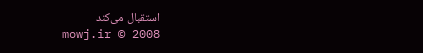استقبال می‌کند
mowj.ir © 2008